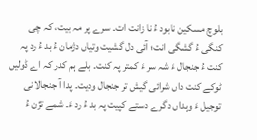بلوچ مسکین نابود ءُ نا زانت ات۔ سرے پر مہ بیت، کہ چی کنگی ءُ گشگی انت؛ آئی دل گشیت وتیاں دژمان ءُ بد ءُ رد پہ کنت ءُ جنجال ءَ شہ سر ءَ کمتر پہ کنت۔ بلے ہم کدر کہ اے ڈولیں ٹوکے کنت داں شرائی گیش تر جنجال ودیت۔ پدا آ جنجالانی توجیل ءَ وہداں دگرے دستے کپیت پہ بد ءُ رد ءَ۔ شمے تژن ءُ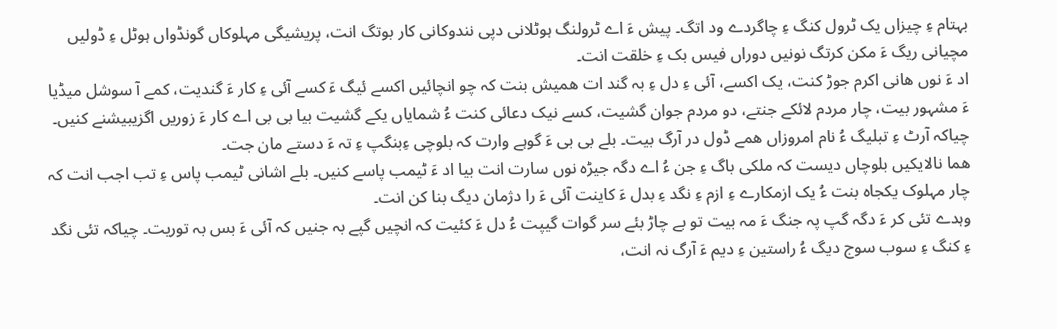بہتام ءِ چیزاں یک ٹرول کنگ ءِ چاگردے ود اتگ۔ پیش ءَ اے ٹرولنگ ہوٹلانی دپی نندوکانی کار بوتگ انت، پریشیگی مہلوکاں گونڈواں ہوٹل ءِ ڈولیں مچیانی ریگ ءَ مکن کرتگ نونیں دوراں فیس بک ءِ خلقت انت۔
اد ءَ نوں ھانی اکرم جوڑ کنت، یک اکسے، آئی ءِ دل ءِ بہ گند ات ھمیش بنت کہ چو انچائیں اکسے ئیگ ءَ کسے آئی ءِ کار ءَ گندیت، کمے آ سوشل میڈیا ءَ مشہور بیت، چار مردم لائکے جنتے، دو مردم جوان گشیت، کسے نیک دعائی کنت ءُ شمایاں یکے گشیت بیا بی بی اے کار ءَ زوریں اگزیبیشنے کنیں۔ چیاکہ آرٹ ءِ تبلیگ ءُ نام امروزاں ھمے ڈول در آرگ بیت۔ بلے بی بی ءَ گوہے وارت کہ بلوچی ءِبنگپ ءِ تہ ءَ دستے مان جت۔
ھما نالایکیں بلوچاں دیست کہ ملکی باگ ءِ جن ءُ اے دگہ جیڑہ نوں سارت انت بیا اد ءَ ٹیمب پاسے کنیں۔ بلے اشانی ٹیمب پاس ءِ تب اجب انت کہ چار مہلوک یکجاہ بنت ءُ یک ازمکارے ءِ ازم ءِ نگد ءِ بدل ءَ کاینت آئی ءَ را دژمان دیگ بنا کن انت۔
وہدے تئی کر ءَ دگہ گپ پہ جنگ ءَ مہ بیت تو بے چاڑ بئے سر گوات گیپت ءُ دل ءَ کئیت کہ انچیں گپے بہ جنیں کہ آئی ءَ بس بہ توریت۔ چیاکہ تئی نگد ءِ کنگ ءِ سوب سوج دیگ ءُ راستین ءِ دیم ءَ آرگ نہ انت،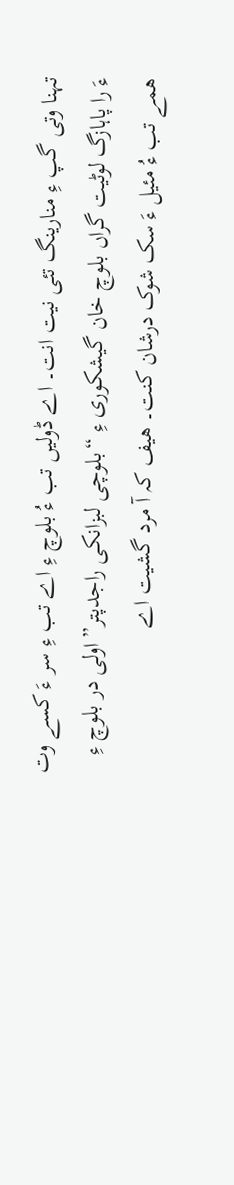تہنا وتی گپ ءِ منارینگ تئی نیت انت۔ اے ڈولیں تب ءُ بلوچ ءِ اے تب ءِ سر ءَ کسے وت ءَ را پاہازگ لوٹیت گراں بلوچ خان گیشکوری ءِ “بلوچی لبزانکی راجدپتر” اولی در بلوچ ءِ ھمے تب ءُ مئیل ءَ سک شوک درشان کنت۔ ھیف کہ آ مرد گشیت اے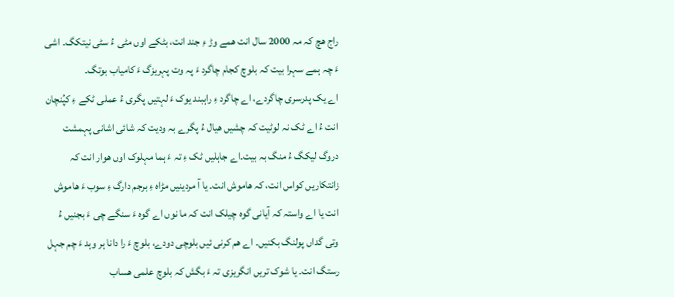راج ھچ کہ مہ 2000 سال انت ھمے وڑ ءِ جند انت، بٹکے اوں مٹی ءُ سٹی نیتکگ۔ اشی ءَ چہ ہمے سہرا بیت کہ بلوچ کجام چاگرد ءَ پہ وت پہریزگ ءَ کامیاب بوتگ۔
اے یک پدرسری چاگردے، اے چاگرد ءِ راہبند یوک ءَ لہتیں پگری ءُ عملی ٹکے ءِ کپُنچان انت ءُ اے ٹک نہ لوٹیت کہ چشیں ھیال ءُ پگرے بہ ودیت کہ شائی اشانی پہمشت دروگ لیکگ ءُ منگ بہ بیت۔اے جاہلیں ٹک ءِ تہ ءَ ہما مہلوک اوں ھوار انت کہ زانتکاریں کواس انت، کہ ھاموش انت۔ یا آ مردینیں مڑاہ ءِ برجم دارگ ءِ سوب ءَ ھاموش انت یا اے واستہ کہ آیانی گوہ چیلک انت کہ ما نوں اے گوہ ءَ سنگے چی ءَ بجنیں ءُ وتی گداں پولنگ بکنیں۔ اے ھم کرنی ئیں بلوچی دودے، بلوچ ءَ را دانا ہر وہد ءَ چم جہل رستگ انت۔ یا شوک تریں انگریزی تہ ءَ بگش کہ بلوچ علمی ھساب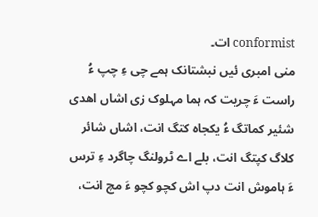conformist ات۔
منی امبری ئیں نبشتانک ہمے چی ءِ چپ ءُ راست ءَ چریت کہ ہما مہلوک زی اشاں اھدی شئیر کماتگ ءُ یکجاہ کتگ انت، اشاں شائر کلاگ کپتگ انت، بلے اے ٹرولنگ چاگرد ءِ ترس ءَ ہاموش انت دپ اش کچو کچو ءَ مچ انت،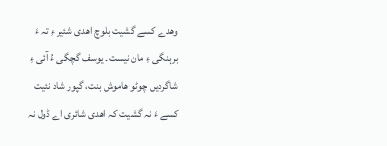وھدے کسے گشیت بلوچ اھدی شئیر ءِ تہ ءَ برہنگی ءِ مان نیست۔ یوسف گچگی ءُ آئی ءِ شاگردیں چوٹو ھاموش بنت، گپور شاد نئیت کسے ءَ نہ گشیت کہ اھدی شائری اے ڈول نہ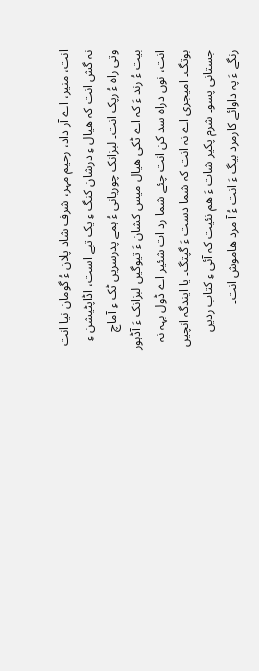انت، منیر، اے آر داد، رحیم مہر، شرف شاد پلان ءُ گومان نیا انت نہ گش انت کہ ھیال ءِ درشان کنگ ءِ یک تبے است، اڈاپٹیشن ءِ وتی راہ ءُ رپک انت۔ لبزانک چوریانی ءُ ہمے پدرسریں ٹک ءِ آماچ بیت ءُ رند ءَ کہ اے ٹکی ھیال میس کشان ءَ تیوگیں لبزانک ءَ آڈہور انت، نوں دراہ سد کن انت چئے شما رد ات شئیر اے ڈول بہہ نہ بوتگ۔ امیجری اے نہ انت کہ شما دست ءَ گپتگ۔ یا ایندگہ انچیں جستانی پسو۔ شرم پکیر شات ءَ ھم نئیت کہ آئی ءِ کتاب ردیں رنگے ءَ پہ داوائے کارمرد بیگ ءَ انت ءُ آ مرد ھاموش انت۔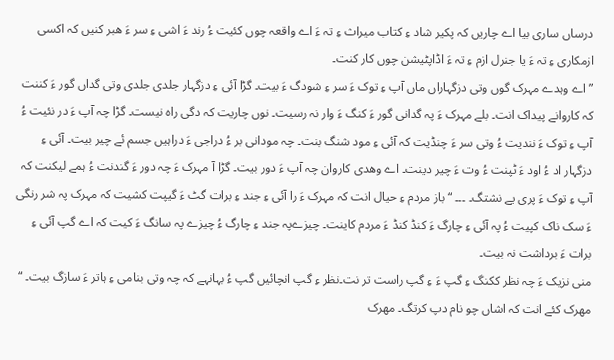درساں ساری بیا اے چاریں کہ پکیر شاد ءِ کتاب میراث ءِ تہ ءَ اے واقعہ چوں کئیت ءُ رند ءَ اشی ءِ سر ءَ ھبر کنیں کہ اکسی ازمکاری ءِ تہ ءَ یا جنرل ازم ءِ تہ ءَ اڈاپٹیشن چوں کار کنت۔
” اے وہدے مہرک گوں وتی دزگہاراں ماں آپ ءِ توک ءَ سر ءِ شودگ ءَ بیت۔ گڑا آئی ءِ دزگہار جلدی جلدی وتی گداں گور ءَ کننت کہ کاروانے پیداک انت۔ بلے مہرک ءَ پہ گدانی گور ءَ کنگ ءَ وار نہ رسیت۔ نوں چاریت کہ دگی راہ نیست۔ گڑا چہ آپ ءَ در نئیت ءُ آپ ءِ توک ءَ نندیت ءُ وتی سر ءَ چنڈیت کہ آئی ءِ مود شنگ بنت۔ چہ مودانی بر ءُ دراجی ءَ دراہیں جسم ئے چیر بیت۔ آئی ءِ دزگہار اد ءُ اود ءَ ٹپنت ءُ وت ءَ چیر دینت۔ اے وھدی کاروان چہ آپ ءَ دور بیت۔ گڑا آ مہرک ءَ چہ دور ءَ گندنت ءُ ہمے لیکنت کہ آپ ءِ توک ءَ پری یے نشتگ۔ ۔۔۔ “باز مردم ءِ حیال انت کہ مہرک ءَ را آئی ءِ جند ءِ برات گٹ ءَ گیپت کشیت کہ مہرک پہ شر رنگی ءَ سک ناک کپیت ءُ پہ آئی ءِ چارگ ءَ کنڈ کنڈ ءَ مردم کاینت۔ چیزےپہ جند ءِ چارگ ءُ چیزے پہ سانگ ءَ کیت کہ اے گپ آئی ءِ برات ءَ برداشت نہ بیت۔
منی نزیک ءَ چہ نظر ککنگ ءِ گپ ءَ ءِ گپ راست تر نت۔نظر ءِ گپ انچائیں گپ ءُ بہانہے کہ چہ وتی بنامی ءِ ہاتر ءَ سازگ بیت۔ “
مھرک کئے انت کہ اشاں چو نام دپ کرتگ۔ مھرک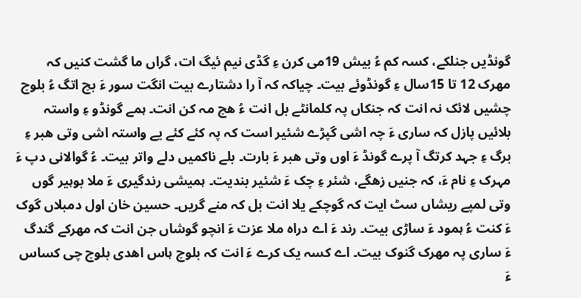گونڈیں جنلکے، کسہ کم ءُ بیش 19می کرن ءِ گڈی نیم ئیگ ات، گراں ما گشت کنیں کہ مھرک 12 تا 15سال ءِ گونڈوئے بیت۔ چیاکہ کہ آ را دشتارے بیت انگت سور ءَ بچ اتگ ءُ بلوچ چشیں لائک نہ انت کہ جنکاں پہ کلمانٹے بل انت ءُ ھچ مہ کن انت۔ ہمے گونڈو ءِ واستہ بلائیں پازل کہ ساری ءَ چہ اشی گپڑے شئیر است کہ پہ کئے کئے یے واستہ اشی وتی ھبر ءِ برگ ءِ جہد کرتگ آ پرے گونڈ ءَ اوں وتی ھبر ءَ بارت۔ بلے ناکمیں دلے واتر بیت۔ ءُ گوالانی دپ ءَ مہرک ءِ نام ءَ، کہ جنیں زھگے، شئر ءِ چک ءَ شئیر بندیت۔ ہمیشی رندگیری ءَ ملا بوہیر گوں وتی لمپے ریشاں سٹ ایت کہ گوچکے یلا انت بل کہ منے گریں۔ حسین خان اول دمبلاں گوک ءَ کنت ءُ ہمود ءَ ساڑی بیت۔ رند ءَ اے دراہ ملا عزت ءَ انچو گوشاں جن انت کہ مھرکے گندگ ءَ ساری پہ مھرک گنوک بیت۔ اے کسہ یک کرے ءَ انت کہ بلوچ ہاس اھدی بلوچ چی کساس ءَ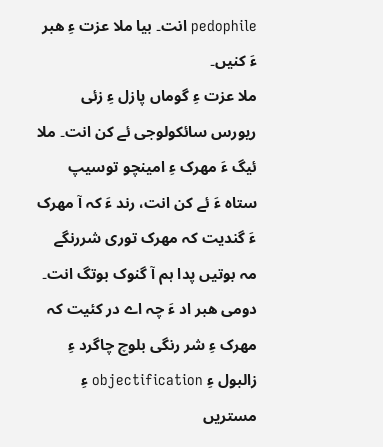pedophile انت۔ بیا ملا عزت ءِ ھبر ءَ کنیں۔
ملا عزت ءِ گوماں پازل ءِ زئی ریورس سائکولوجی ئے کن انت۔ ملا ئیگ ءَ مھرک ءِ امینچو توسیپ ستاہ ءَ ئے کن انت، رند ءَ کہ آ مھرک ءَ گندیت کہ مھرک توری شررنگے مہ بوتیں پدا ہم آ گنوک بوتگ انت۔ دومی ھبر اد ءَ چہ اے در کئیت کہ مھرک ءِ شر رنگی بلوچ چاگرد ءِ زالبول ءِ objectification ءِ مستریں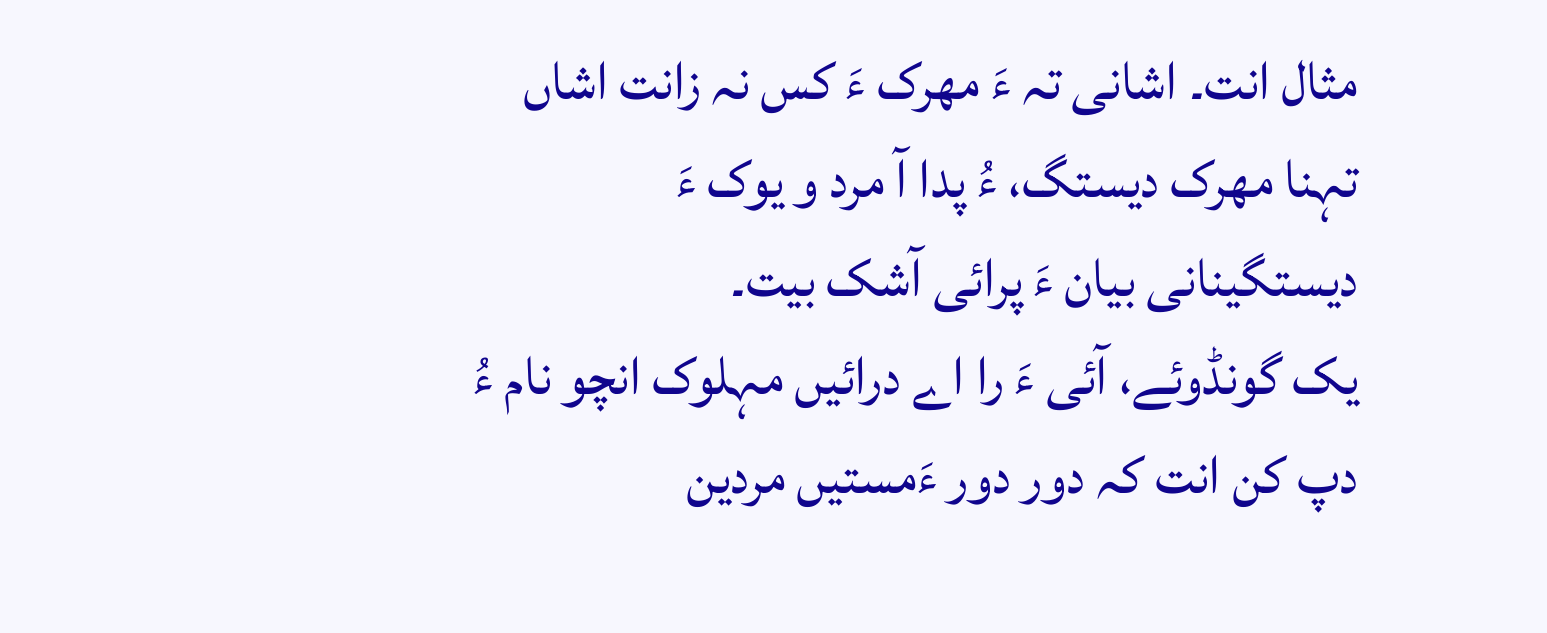مثال انت۔ اشانی تہ ءَ مھرک ءَ کس نہ زانت اشاں تہنا مھرک دیستگ، ءُ پدا آ مرد و یوک ءَ دیستگینانی بیان ءَ پرائی آشک بیت۔
یک گونڈوئے، آئی ءَ را اے درائیں مہلوک انچو نام ءُ دپ کن انت کہ دور دور ءَمستیں مردین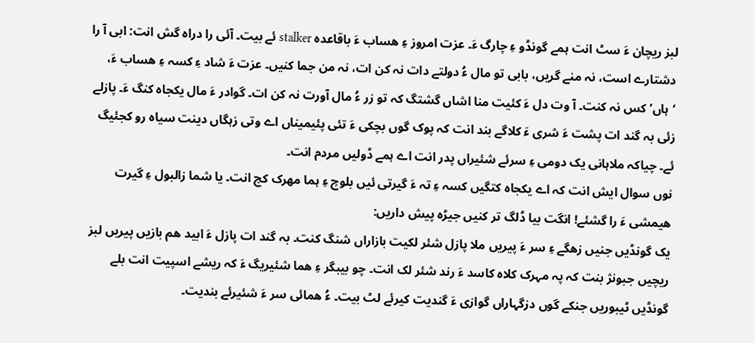لبز ریچان ءَ سٹ انت ہمے گونڈو ءِ چارگ ءَ۔ عزت امروز ءِ ھساب ءَ باقاعدہ stalker ئے بیت۔ آئی را دراہ گش انت: ابی آ را دشتارے است، نہ منے گریں، بابی تو مال ءُ دولتے دات نہ کن ات، نہ من جما کنیں۔ عزت ءَ شاد ءِ کسہ ءِ ھساب ءَ، ‘ہاں’ کس نہ کنت۔ آ وت دل ءَ کئیت منا اشاں گشتگ کہ تو زر ءُ مال آورت نہ کن ات۔ گوادر ءَ مال یکجاہ کنگ ءَ۔ پازلے زئی بہ گند ات پشت ءَ شری ءَ کلاگے بند انت کہ پوک گوں بچکی ءَ تئی پئیمیناں اے وتی زہگاں دینت سیاہ رو کجئیگ ئے۔ چیاکہ ملاہانی یک دومی ءِ سرئے شئیراں پدر انت اے ہمے ڈولیں مردم انت۔
نوں سوال ایش انت کہ اے یکجاہ کتگیں کسہ ءِ تہ ءَ گیرتی ئیں بلوچ ءِ ہما مھرک کج انت۔ یا شما زالبول ءِ گیرت ھیمشی ءَ را گشئے! انگت بیا ڈلگ تر کنیں جیڑہ پیش داریں:
یک گونڈیں جنیں زھگے ءِ سر ءَ پیریں ملا پازل شئر لکیت بازاراں شنگ کنت۔ بہ گند ات پازل ءَ ابید ھم بازیں پیریں لبز ریچیں جبونژ بنت کہ پہ مہرک کلاہ کاسد ءَ رند شئر لک انت۔ چو بیبگر ءِ ھما شئیریگ ءَ کہ ریشے اسپیت انت بلے گونڈیں ٹیبوریں جنکے گوں دزگہاراں گوازی ءَ گندیت کیرئے لٹ بیت۔ ءُ ھمائی سر ءَ شئیرئے بندیت۔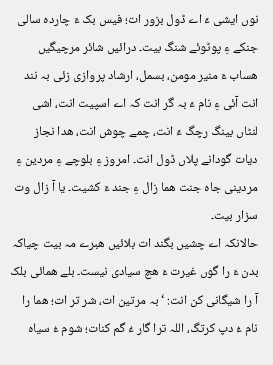نوں ایشی ءَ اے ڈول بزور ات؛ فیس بک ءَ چاردہ سالی جنکے ءِ پوٹوئے شنگ بیت۔ درائیں شائر مرچیگیں ھساب ءَ منیر مومن، بسمل، ارشاد پروازی زئی بہ نند انت آئی ءِ نام ءَ بہ گر انت کہ اے اسپیت انت، اشی لنٹاں بینگ رچگ ءَ انت، چمے چوش انت، ھدا نجاز دیات گودانے پلاں ڈول انت۔ امروز ءِ بلوچے ءِ مردین ءِ مردینی جاہ جنت ھما زال ءِ جند ءَ کشیت۔ یا آ زال وت سزار بیت۔
حالانکہ اے چشیں بگند ات بلائیں ھبرے مہ بیت چیاکہ بدن ءَ را گوں غیرت ءَ ھچ سیادی نیست۔ بلے ھمائی بلک آ را شیگانی کن انت: ‘بہ مرتین ات، شر تر ات؛ ھما را نام ءُ دپ کرتگ، اللہ ترا گار ءُ گم کنات؛ شوم ءُ سیاہ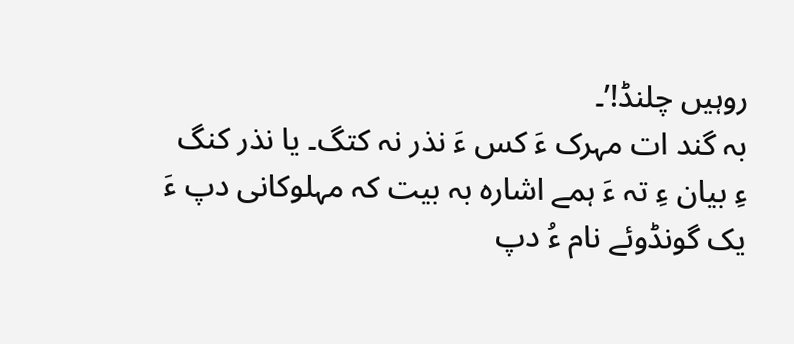روہیں چلنڈ!’۔
بہ گند ات مہرک ءَ کس ءَ نذر نہ کتگ۔ یا نذر کنگ ءِ بیان ءِ تہ ءَ ہمے اشارہ بہ بیت کہ مہلوکانی دپ ءَ یک گونڈوئے نام ءُ دپ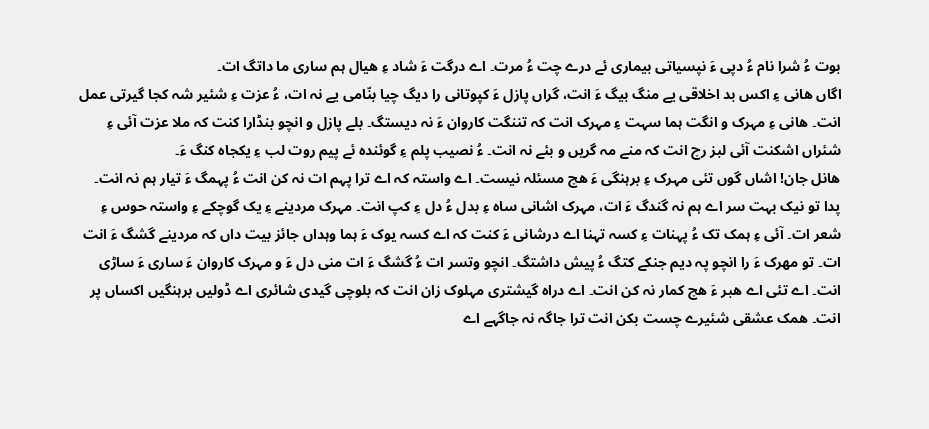بوت ءُ شرا نام ءُ دپی ءَ نپسیاتی بیماری ئے درے چت ءُ مرت۔ اے درگت ءَ شاد ءِ ھیال ہم ساری ما داتگ ات۔
اگاں ھانی ءِ اکس بد اخلاقی یے منگ بیگ ءَ انت، گراں پازل ءَ کپوتانی را دیگ چیا بنّامی یے نہ ات، ءُ عزت ءِ شئیر شہ کجا گیرتی عمل انت۔ ھانی ءِ مہرک و انگت ہما سہت ءِ مہرک انت کہ تننگت کاروان ءَ نہ دیستگ۔ بلے پازل و انچو بنڈارا کنت کہ ملا عزت آئی ءِ شئراں اشکنت آئی لبز رچ انت کہ منے مہ گریں و بئے نہ انت۔ ءُ نصیب پلم ءِ گوئندہ ئے پیم روت لب ءِ یکجاہ کنگ ءَ۔
ھانل جان! اشاں گوں تئی مہرک ءِ برہنگی ءَ ھچ مسئلہ نیست۔ اے واستہ کہ اے ترا پہم ات نہ کن انت ءُ پہمگ ءَ تیار ہم نہ انت۔ پدا تو نیک بہت سر اے ہم نہ گندگ ءَ ات، مہرک اشانی ساہ ءِ بدل ءُ دل ءِ کپ انت۔ مہرک مردینے ءِ یک گوچکے ءِ واستہ حوس ءِ شعر ات۔ آئی ءِ ہمک تک ءُ پہنات ءِ کسہ تہنا اے درشانی ءَ کنت کہ اے کسہ یوک ءَ ہما وہداں جائز بیت داں کہ مردینے گشگ ءَ انت ات۔ تو مھرک ءَ را انچو پہ دیم جنکے کتگ ءُ پیش داشتگ۔ انچو وتسر ات ءُ گشگ ءَ ات منی دل ءَ و مہرک کاروان ءَ ساری ءَ ساڑی انت۔ اے تئی اے ھبر ءَ ھچ کمار نہ کن انت۔ اے دراہ گیشتری مہلوک زان انت کہ بلوچی گیدی شائری اے ڈولیں برہنگیں اکساں پر انت۔ ھمک عشقی شئیرے چست بکن انت ترا جاگہ نہ جاگہے اے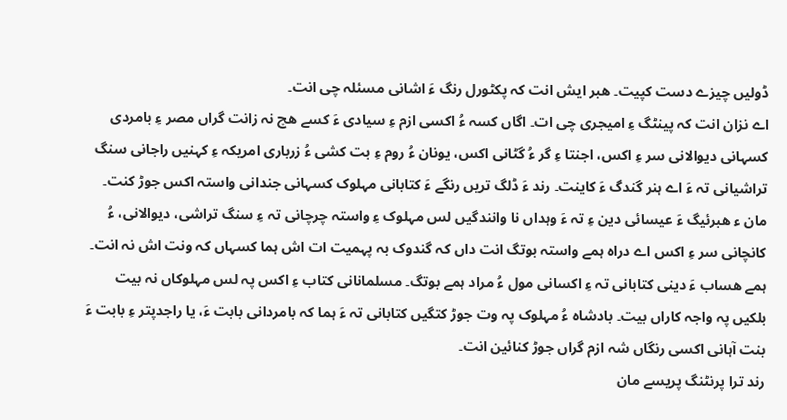ڈولیں چیزے دست کپیت۔ ھبر ایش انت کہ پکٹورل رنگ ءَ اشانی مسئلہ چی انت۔
اے نزان انت کہ پینٹگ ءِ امیجری چی ات۔ اگاں کسہ ءُ اکسی ازم ءِ سیادی ءَ کسے ھچ نہ زانت گراں مصر ءِ بامردی کسہانی دیوالانی سر ءِ اکس، اجنتا ءِ گر ءُ گٹانی اکس، یونان ءُ روم ءِ بت کشی ءُ زرباری امریکہ ءِ کہنیں راجانی سنگ تراشیانی تہ ءَ اے ہنر گندگ ءَ کاینت۔ رند ءَ ڈلگ تریں رنگے ءَ کتابانی مہلوک کسہانی جندانی واستہ اکس جوڑ کنت۔ مان ء ھبرئیگ ءَ عیسائی دین ءِ تہ ءَ وہداں نا وانندگیں لس مہلوک ءِ واستہ چرچانی تہ ءِ سنگ تراشی، دیوالانی، ءُ کانچانی سر ءِ اکس اے دراہ ہمے واستہ بوتگ انت داں کہ گندوک بہ پہمیت ات اش ہما کسہاں کہ ونت اش نہ انت۔ ہمے ھساب ءَ دینی کتابانی تہ ءِ اکسانی مول ءُ مراد ہمے بوتگ۔ مسلمانانی کتاب ءِ اکس پہ لس مہلوکاں نہ بیت بلکیں پہ واجہ کاراں بیت۔ بادشاہ ءُ مہلوک پہ وت جوڑ کتگیں کتابانی تہ ءَ ہما کہ بامردانی بابت ءَ، یا راجدپتر ءِ بابت ءَ بنت آہانی اکسی رنگاں شہ ازم گراں جوڑ کنائین انت۔
رند ترا پرنٹنگ پریسے مان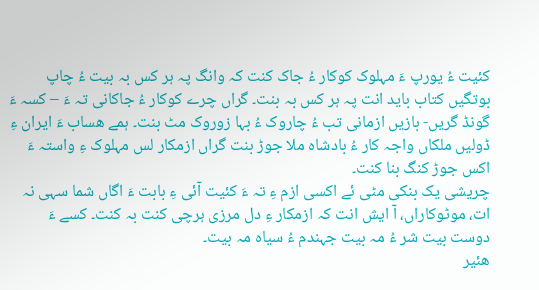کئیت ءُ یورپ ءَ مہلوک کوکار ءُ جاک کنت کہ وانگ پہ ہر کس بہ بیت ءُ چاپ بوتگیں کتاب باید انت پہ ہر کس بہ بنت۔ گراں چرے کوکار ءُ جاکانی تہ ءَ – کسہ ءَ گونڈ گریں- بازیں ازمانی تب ءُ چاروک ءُ بہا زوروک مٹ بنت۔ ہمے ھساب ءَ ایران ءِ ڈولیں ملکاں واجہ کار ءُ بادشاہ ملا جوڑ بنت گراں ازمکار لس مہلوک ءِ واستہ ءَ اکس جوڑ کنگ بنا کنت۔
چریشی یک بنکی مٹی ئے اکسی ازم ءِ تہ ءَ کئیت آئی ءِ بابت ءَ اگاں شما سہی نہ ات، موٹوکاراں، آ ایش انت کہ ازمکار ءِ دل مرزی ہرچی کنت بہ کنت۔ کسے ءَ دوست بیت شر ءُ مہ بیت جہندم ءُ سیاہ مہ بیت۔
ھئیر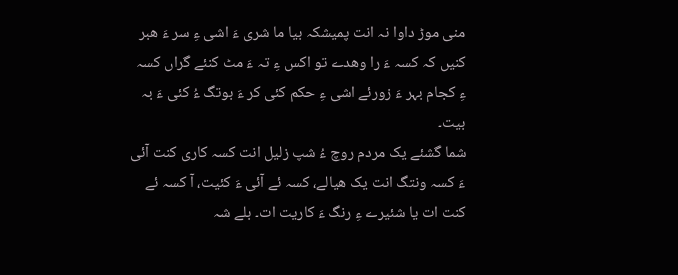منی موڑ داوا نہ انت پمیشکہ بیا ما شری ءَ اشی ءِ سر ءَ ھبر کنیں کہ کسہ ءَ را وھدے تو اکس ءِ تہ ءَ مٹ کنئے گراں کسہ ءِ کجام بہر ءَ زورئے اشی ءِ حکم کئی کر ءَ بوتگ ءُ کئی ءَ بہ بیت۔
شما گشئے یک مردم روچ ءُ شپ زلیل انت کسہ کاری کنت آئی ءَ کسہ ونتگ انت یک ھیالے، کسہ ئے آئی ءَ کئیت، آ کسہ ئے کنت ات یا شئیرے ءِ رنگ ءَ کاریت ات۔ بلے شہ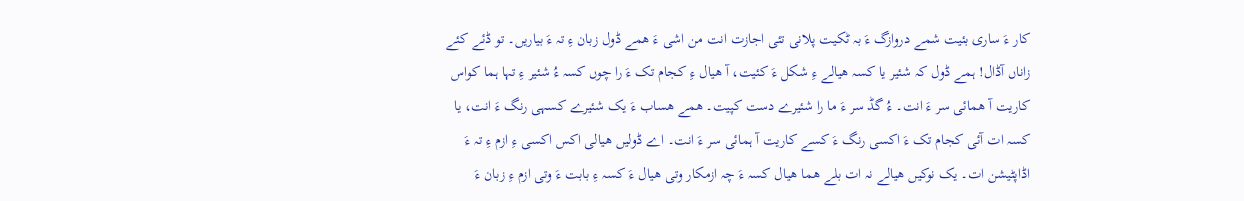کار ءَ ساری بئیت شمے دروازگ ءَ بہ ٹکیت پلانی تئی اجازت انت من اشی ءَ ھمے ڈول زبان ءِ تہ ءَ بیاریں۔ تو ڈئے کئے زاناں آڈال! ہمے ڈول کہ شئیر یا کسہ ھیالے ءِ شکل ءَ کئیت، آ ھیال ءِ کجام تک ءَ را چوں کسہ ءُ شئیر ءِ تہا ہما کواس کاریت آ ھمائی سر ءَ انت۔ ءُ گڈ سر ءَ ما را شئیرے دست کپیت۔ ھمے ھساب ءَ یک شئیرے کسہی رنگ ءَ انت، یا کسہ ات آئی کجام تک ءَ اکسی رنگ ءَ کسے کاریت آ ہمائی سر ءَ انت۔ اے ڈولیں ھیالی اکس اکسی ءِ ازم ءِ تہ ءَ اڈاپٹیشن ات۔ یک نوکیں ھیالے نہ ات بلے ھما ھیال کسہ ءَ چہ ازمکار وتی ھیال ءَ کسہ ءِ بابت ءَ وتی ازم ءِ زبان ءَ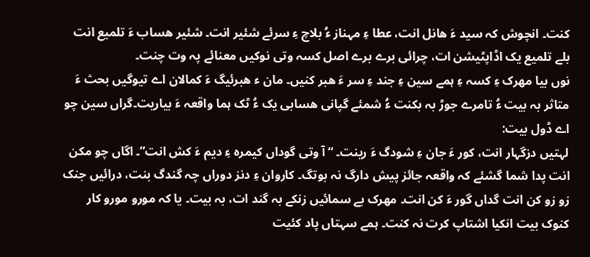کنت۔ انچوش کہ سید ءَ ھانل انت، عطا ءِ مہناز ءُ بلاچ ءِ سرئے شئیر انت۔ شئیر ھساب ءَ تلمیع انت بلے تلمیع یک اڈاپٹیشن ات، چرائی برے برے اصل کسہ وتی نوکیں معنائے پہ وت چنت۔
نوں بیا مھرک ءِ کسہ ءِ ہمے سین ءِ جند ءِ سر ءَ ھبر کنیں۔ مان ء ھبرئیگ ءَ کمالان اے تیوگیں بحث ءَ متاثر بہ بیت ءُ تامرے جوڑ بہ بکنت ءُ شمئے گپانی ھسابی یک ءُ ٹک ہما واقعہ ءَ بیاریت۔گراں سین چو اے ڈول بیت:
لہتیں دزگہار انت، کور ءَ جان ءِ شودگ ءَ رینت۔ “آ وتی گوداں کیمرہ ءِ دیم ءَ کش انت”۔ اگاں چو مکن انت پدا شما گشئے کہ واقعہ جائز پیش دارگ نہ بوتگ۔ کاروان ءِ دنز دوراں چہ گندگ بنت، درائیں جنک زو زو کن انت گداں گور ءَ کن انت۔ مھرک بے سمائیں زنکے بہ گند ات، بہ بیت۔ یا کہ مورو مورو کار کنوک بیت انکیا اشتاپ کرت نہ کنت۔ ہمے سہتاں پاد کئیت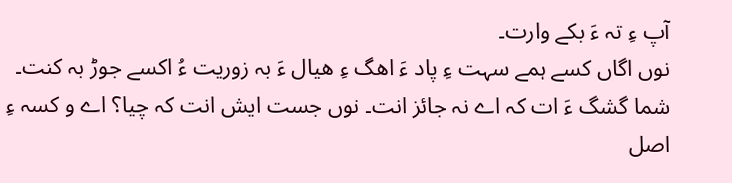آپ ءِ تہ ءَ بکے وارت۔
نوں اگاں کسے ہمے سہت ءِ پاد ءَ اھگ ءِ ھیال ءَ بہ زوریت ءُ اکسے جوڑ بہ کنت۔ شما گشگ ءَ ات کہ اے نہ جائز انت۔ نوں جست ایش انت کہ چیا؟ اے و کسہ ءِ اصل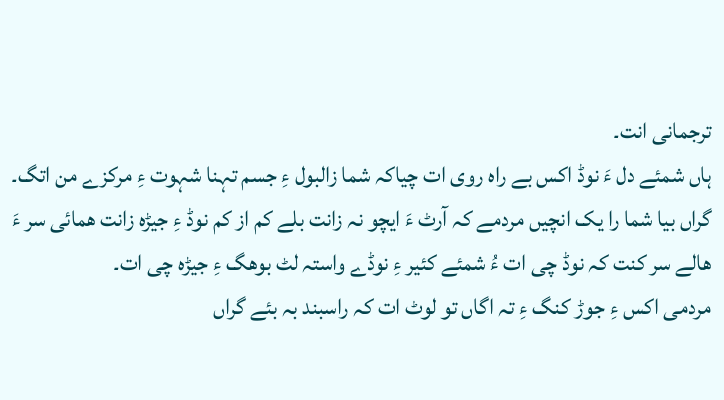ترجمانی انت۔
ہاں شمئے دل ءَ نوڈ اکس بے راہ روی ات چیاکہ شما زالبول ءِ جسم تہنا شہوت ءِ مرکزے من اتگ۔ گراں بیا شما را یک انچیں مردمے کہ آرٹ ءَ ایچو نہ زانت بلے کم از کم نوڈ ءِ جیڑہ زانت ھمائی سر ءَ ھالے سر کنت کہ نوڈ چی ات ءُ شمئے کئیر ءِ نوڈے واستہ لٹ بوھگ ءِ جیڑہ چی ات۔
مردمی اکس ءِ جوڑ کنگ ءِ تہ اگاں تو لوٹ ات کہ راسبند بہ بئے گراں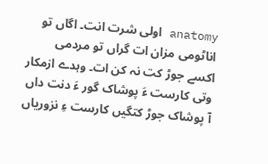anatomy اولی شرت انت۔ اگاں تو اناٹومی مزان ات گراں تو مردمی اکسے جوڑ کت نہ کن ات۔ وہدے ازمکار وتی کارست ءَ پوشاک گور ءَ دنت داں آ پوشاک جوڑ کتگیں کارست ءِ نزوریاں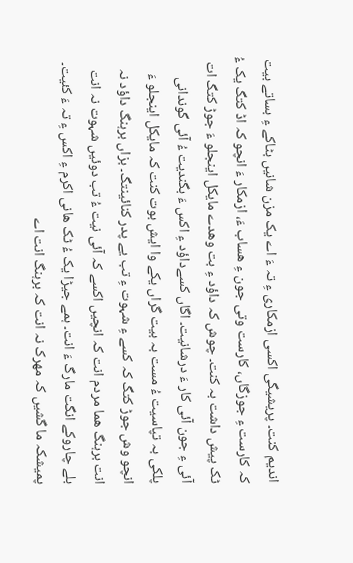اندیم کنت۔ پریشیگی اکسی ازمکاری ءِ تہ ءَ اے یک مزن شانیں بٹاکے ءِ بساتے بیت کہ کارست ءِ جوزگاں، کارست وتی جون ءِ ھساب ءَ، ازمکار ءَ انچو کہ اڈ کتگ یک ءُ ٹک پیش داشت بہ کنت۔ چوش کہ داؤد ءِ بت وھدے مایکل اینجلو ءَ جوڑ کتگ ات آئی ءِ جون آئی کار ءَ درشانیت۔ اگاں کسےداؤد ءِ اکس ءَ بگندیت ءُ آئی گوندانی پلکی بہ تپاسیت ءُ مست بہ بیت گراں یکے وا ایش بوت کنت کہ مایکل اینجلو ءَ انچو وش جوڑ کتگ کہ کسے ءِ شہوت ءِ تب یے پدر کنائینتگ۔ بزاں برہنگ داؤد نہ انت برہنگ ھما مردم انت کہ انچیں اکسے کہ آئی نیت ءُ تب دوئیں شہوت نہ انت بلے چاروکے انگت مارگ ءَ انت۔ ہمے جیڑا یک ءُ ٹک ھانی اکرم ءِ اکس ءِ تہ ءَ کئیت۔ پمیشکہ ما گشیں کہ مھرک نہ انت کہ برہنگ انت اے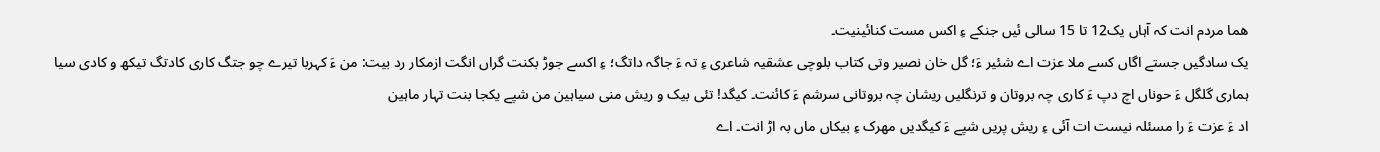ھما مردم انت کہ آہاں یک12 تا 15 سالی ئیں جنکے ءِ اکس مست کنائینیت۔
یک سادگیں جستے اگاں کسے ملا عزت اے شئیر ءَ؛ گل خان نصیر وتی کتاب بلوچی عشقیہ شاعری ءِ تہ ءَ جاگہ داتگ؛ ءِ اکسے جوڑ بکنت گراں انگت ازمکار رد بیت: من ءَ کہربا تیرے چو جتگ کاری کادتگ تیکھ و کادی سیا ہماری گلگل ءَ حوناں اچ دپ ءَ کاری چہ بروتان و ترنگلیں ریشان چہ بروتانی سرشم ءَ کائنت۔ کیگد! تئی بیک و ریش منی سیاہین من شپے یکجا بنت تہار ماہین
اد ءَ عزت ءَ را مسئلہ نیست ات آئی ءِ ریش پریں شپے ءَ کیگدیں مھرک ءِ بیکاں ماں بہ اڑ انت۔ اے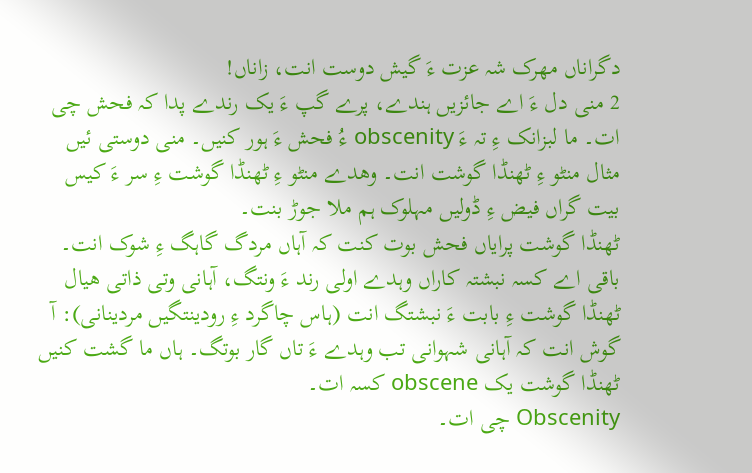دگراناں مھرک شہ عزت ءَ گیش دوست انت، زاناں!
2 منی دل ءَ اے جائزیں ہندے، پرے گپ ءَ یک رندے پدا کہ فحش چی ات۔ ما لبزانک ءِ تہ ءَ obscenity ءُ فحش ءَ ہور کنیں۔ منی دوستی ئیں مثال منٹو ءِ ٹھنڈا گوشت انت۔ وھدے منٹو ءِ ٹھنڈا گوشت ءِ سر ءَ کیس بیت گراں فیض ءِ ڈولیں مہلوک ہم ملا جوڑ بنت۔
ٹھنڈا گوشت پرایاں فحش بوت کنت کہ آہاں مردگ گاہگ ءِ شوک انت۔ باقی اے کسہ نبشتہ کاراں وہدے اولی رند ءَ ونتگ، آہانی وتی ذاتی ھیال ٹھنڈا گوشت ءِ بابت ءَ نبشتگ انت (ہاس چاگرد ءِ رودینتگیں مردینانی): آ گوش انت کہ آہانی شہوانی تب وہدے ءَ تاں گار بوتگ۔ ہاں ما گشت کنیں ٹھنڈا گوشت یک obscene کسہ ات۔
Obscenity چی ات۔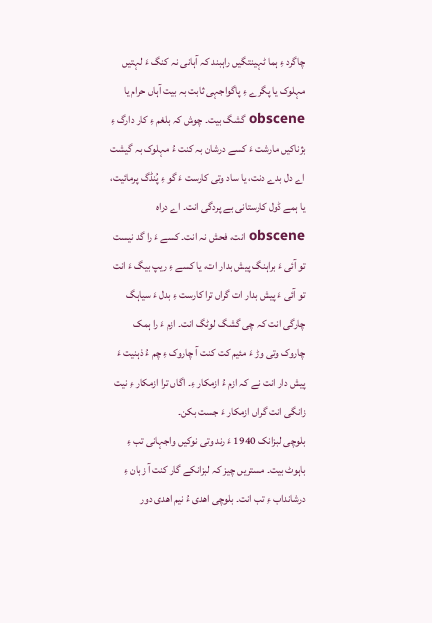چاگرد ءِ ہما ٹہینتگیں راہبند کہ آہانی نہ کنگ ءَ لہتیں مہلوک یا پگرے ءِ پاگواجہی ثابت بہ بیت آہاں حرام یا obscene گشگ بیت۔ چوش کہ بلغم ءِ کار دارگ ءِ بژناکیں مارشت ءَ کسے درشان بہ کنت ءُ مہلوک بہ گیشت اے دل بدے دنت، یا ساد وتی کارست ءَ گو ءِ پُنڈگ پرمائیت، یا ہمے ڈول کارستانی بے پردگی انت۔ اے دراہ obscene انت، فحش نہ انت۔ کسے ءَ را گد نیست تو آئی ءَ براہنگ پیش بدار ات، یا کسے ءِ ریپ بیگ ءَ انت تو آئی ءَ پیش بدار ات گراں ترا کارست ءِ بدل ءَ سیاہگ چارگی انت کہ چی گشگ لوٹگ انت۔ ازم ءَ را ہمک چاروک وتی وڑ ءَ مئیم کت کنت آ چاروک ءِ چم ءُ ذہنیت ءَ پیش دار انت نے کہ ازم ءُ ازمکار ءِ۔ اگاں ترا ازمکار ءِ نیت زانگی انت گراں ازمکار ءَ جست بکن۔
بلوچی لبزانک 1940 ءَ رند وتی نوکیں واجہانی تب ءِ باہوٹ بیت۔ مستریں چیز کہ لبزانکے گار کنت آ زبان ءِ درشانداب ءِ تب انت۔ بلوچی اھدی ءُ نیم اھدی دور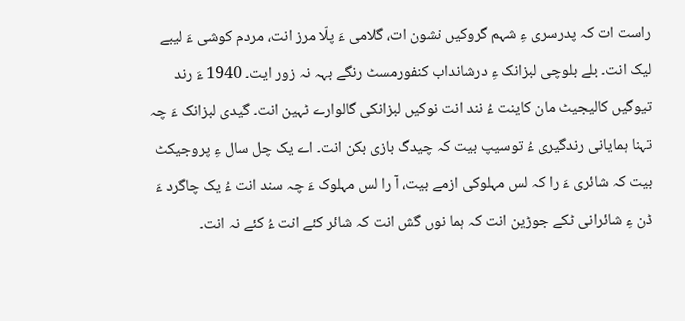راست ات کہ پدرسری ءِ شہم گروکیں نشون ات، گلامی ءَ پلّا مرز انت، مردم کوشی ءَ لیبے لیک انت۔ بلے بلوچی لبزانک ءِ درشانداب کنفورمسٹ رنگے بہہ نہ زور ایت۔ 1940 ءَ رند تیوگیں کالیجیٹ مان کاینت ءُ نند انت نوکیں لبزانکی گالوارے ٹہین انت۔ گیدی لبزانک ءَ چہ تہنا ہمایانی رندگیری ءُ توسیپ بیت کہ چیدگ بازی بکن انت۔ اے یک چل سال ءِ پروجیکٹ بیت کہ شائری ءَ را کہ لس مہلوکی ازمے بیت، آ را لس مہلوک ءَ چہ سند انت ءُ یک چاگرد ءَ ڈن ءِ شائرانی ٹکے جوڑین انت کہ ہما نوں گش انت کہ شائر کئے انت ءُ کئے نہ انت۔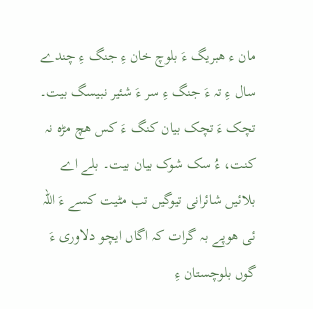مان ء ھبریگ ءَ بلوچ خان ءِ جنگ ءِ چندے سال ءِ تہ ءَ جنگ ءِ سر ءَ شئیر نبیسگ بیت۔ تچک ءَ تچک بیان کنگ ءَ کس ھچ مڑہ نہ کنت، ءُ سک شوک بیان بیت۔ بلے اے بلائیں شائرانی تیوگیں تب مٹیت کسے ءَ اللہ ئی ھوپے بہ گرات کہ اگاں ایچو دلاوری ءَ گوں بلوچستان ءِ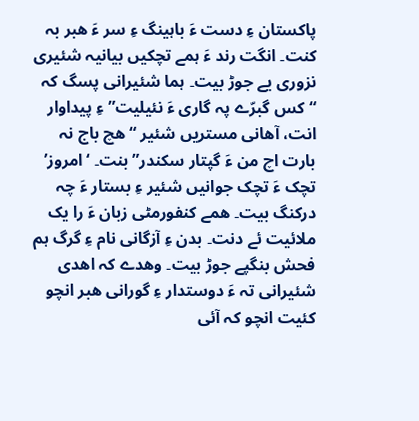پاکستان ءِ دست ءَ باہینگ ءِ سر ءَ ھبر بہ کنت۔ انگت رند ءَ ہمے تچکیں بیانیہ شئیری نزوری یے جوڑ بیت۔ ہما شئیرانی پسگ کہ “کس گبرّے پہ گاری ءَ نئیلیت” ءِ پیداوار انت، آھانی مستریں شئیر “ھچ باج نہ بارت اچ من ءَ گپتار سکندر” بنت۔ ‘امروز’ تچک ءَ تچک جوانیں شئیر ءِ بستار ءَ چہ درکنگ بیت۔ ھمے کنفورمٹی زبان ءَ را یک ملائیت ئے دنت۔ بدن ءِ آزگانی نام ءِ گرگ ہم فحش بنگپے جوڑ بیت۔ وھدے کہ اھدی شئیرانی تہ ءَ دوستدار ءِ گورانی ھبر انچو کئیت انچو کہ آئی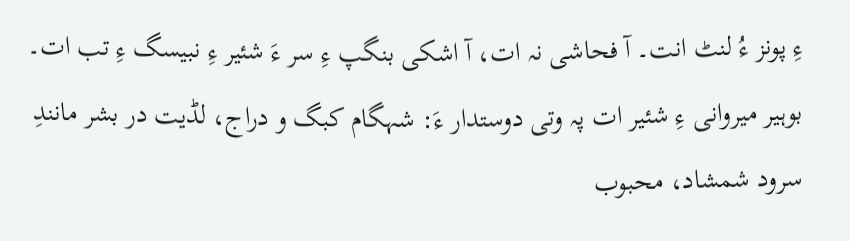ءِ پونز ءُ لنٹ انت۔ آ فحاشی نہ ات، آ اشکی بنگپ ءِ سر ءَ شئیر ءِ نبیسگ ءِ تب ات۔
بوہیر میروانی ءِ شئیر ات پہ وتی دوستدار ءَ: شہگام کبگ و دراج، لڈیت در بشر مانندِ سرود شمشاد، محبوب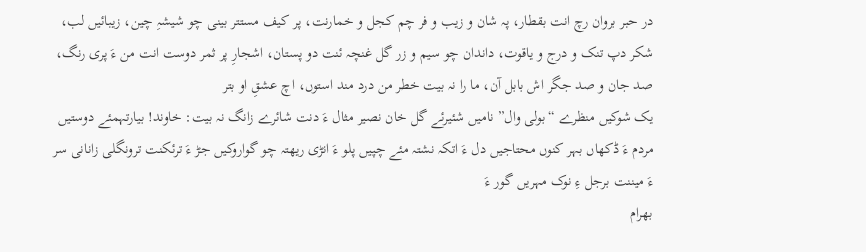در حبر بروان رچ انت بقطار، پہ شان و زیب و فر چم کجل و خمارنت، پر کیف مستتر بینی چو شیشہِ چین، زیبائیں لب، شکر دپ تنک و درج و یاقوت، داندان چو سیم و زر گل غنچہ ئنت دو پستان، اشجارِ پر ثمر دوست انت من ءَ پری رنگ، صد جان و صد جگر اش بابل آن، ما را نہ بیت خطر من درد مند استوں، اچ عشقِ او بتر
یک شوکیں منظرے “بولی وال” نامیں شئیرئے گل خان نصیر مثال ءَ دنت شائرے زانگ نہ بیت: خاوند! بیارتہمئے دوستیں مردم ءَ ڈکھاں بہر کنوں محتاجیں دل ءَ اتکہ نشتہ مئے چپیں پلو ءَ انڑی ریھتہ چو گواروکیں جڑ ءَ ترئکنت ترونگلی زانانی سر ءَ میننت برجل ءِ نوک مہریں گور ءَ
بھرام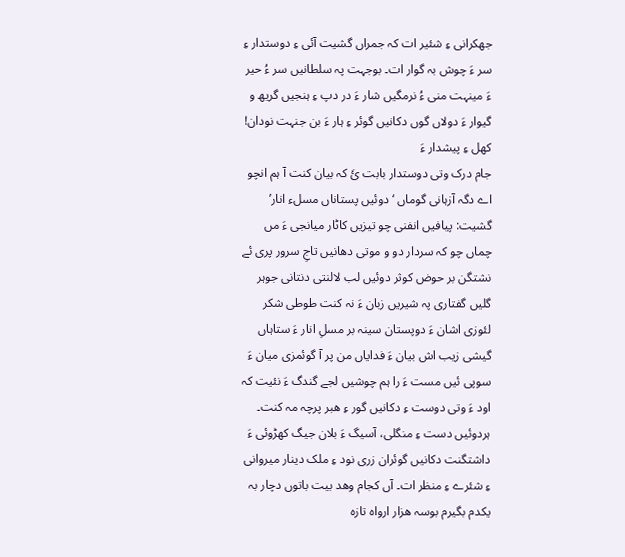جھکرانی ءِ شئیر ات کہ جمراں گشیت آئی ءِ دوستدار ءِ سر ءَ چوش بہ گوار ات۔ بوجہت پہ سلطانیں سر ءُ حیر ءَ مینہت منی ءُ نرمگیں شار ءَ در دپ ءِ ہنجیں گریھ و گیوار ءَ دولاں گوں دکانیں گوئر ءِ ہار ءَ بن جنہت نودان! کھل ءِ پیشدار ءَ
جام درک وتی دوستدار بابت ئَ کہ بیان کنت آ ہم انچو اے دگہ آزہانی گوماں ‘دوئیں پستاناں مسلء انار’ گشیت: پیافیں انفنی چو تیزیں کاٹار میانجی ءَ مں چماں چو کہ سردار دو و موتی دھانیں تاجِ سرور پری ئے نشتگن بر حوض کوثر دوئیں لب لالنتی دنتانی جوہر گلیں گفتاری پہ شیریں زبان ءَ نہ کنت طوطی شکر لئوزی اشان ءَ دوپستان سینہ بر مسلِ انار ءَ ستاہاں گیشی زیب اش بیان ءَ فدایاں من پر آ گوئمزی میان ءَ
سوپی ئیں مست ءَ را ہم چوشیں لجے گندگ ءَ نئیت کہ اود ءَ وتی دوست ءِ دکانیں گور ءِ ھبر پرچہ مہ کنت۔ ہردوئیں دست ءِ منگلی، آسیگ ءَ بلان جیگ کھڑوئی ءَ داشتگنت دکانیں گوئران زری نود ءِ ملک دینار میروانی ءِ شئرے ءِ منظر ات۔ آں کجام وھد بیت باتوں دچار بہ یکدم بگیرم بوسہ ھزار ارواہ تازہ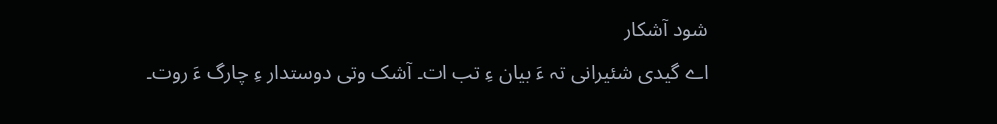شود آشکار
اے گیدی شئیرانی تہ ءَ بیان ءِ تب ات۔ آشک وتی دوستدار ءِ چارگ ءَ روت۔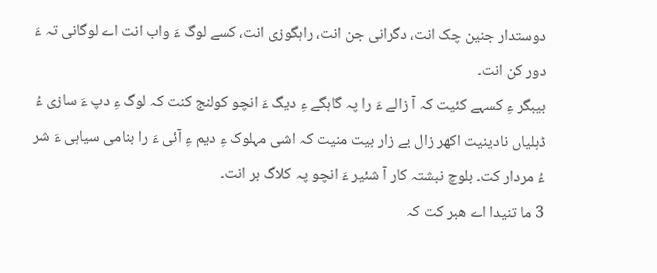دوستدار جنین چک انت، دگرانی جن انت، راہگوزی انت، کسے لوگ ءَ واب انت اے لوگانی تہ ءَ دور کن انت۔
بیبگر ءِ کسہے کئیت کہ آ زالے ءَ را پہ گاہگے ءِ دیگ ءَ انچو کولنج کنت کہ لوگ ءِ دپ ءَ سازی ءُ ڈہلیاں نادینیت اکھر زال بے زار بیت منیت کہ اشی مہلوک ءِ دیم ءِ آئی ءَ را بنامی سیاہی ءَ شر ءُ مردار کت۔ بلوچ نبشتہ کار آ شئیر ءَ انچو پہ کلاگ بر انت۔
3 ما تنیدا اے ھبر کت کہ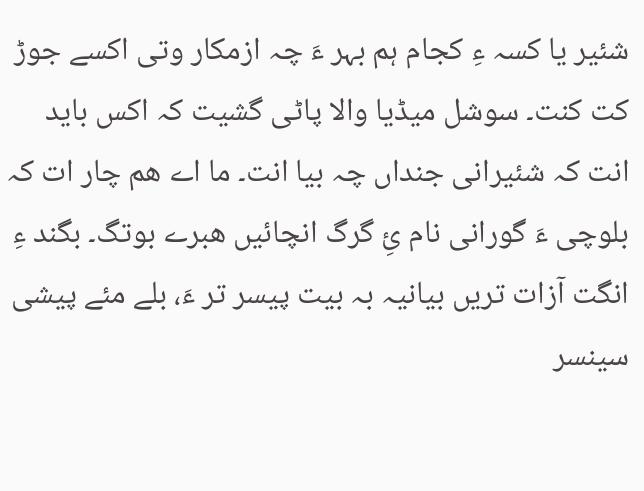شئیر یا کسہ ءِ کجام ہم بہر ءَ چہ ازمکار وتی اکسے جوڑ کت کنت۔ سوشل میڈیا والا پاٹی گشیت کہ اکس باید انت کہ شئیرانی جنداں چہ بیا انت۔ ما اے ھم چار ات کہ بلوچی ءَ گورانی نام ئِ گرگ انچائیں ھبرے بوتگ۔ بگند ءِ انگت آزات تریں بیانیہ بہ بیت پیسر تر ءَ، بلے مئے پیشی سینسر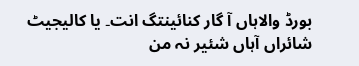بورڈ والاہاں آ گار کنائینتگ انت۔ یا کالیجیٹ شائراں آہاں شئیر نہ من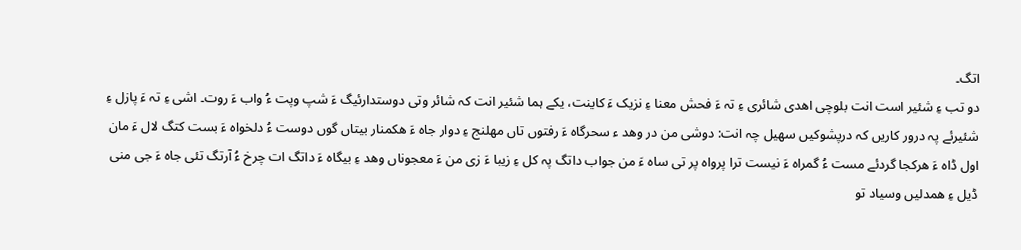اتگ۔
دو تب ءِ شئیر است انت بلوچی اھدی شائری ءِ تہ ءَ فحش معنا ءِ نزیک ءَ کاینت، یکے ہما شئیر انت کہ شائر وتی دوستدارئیگ ءَ شپ وپت ءُ واب ءَ روت۔ اشی ءِ تہ ءَ پازل ءِ شئیرئے پہ درور کاریں کہ درپشوکیں سھیل چہ انت: دوشی من در وھد ء سحرگاہ ءَ رفتوں تاں مھلنج ءِ دوار جاہ ءَ ھکمنار بیتاں گوں دوست ءُ دلخواہ ءَ بست کتگ لال ءَ مان اول ڈاہ ءَ ھرکجا گردئے مست ءُ گمراہ ءَ نیست ترا پرواہ پر تی ساہ ءَ من جواب داتگ پہ کل ءِ زیبا ءَ زی من ءَ معجوناں وھد ءِ بیگاہ ءَ داتگ ات چرخ ءُ آرتگ تئی جاہ ءَ جی منی ڈیل ءِ ھمدلیں وسیاد تو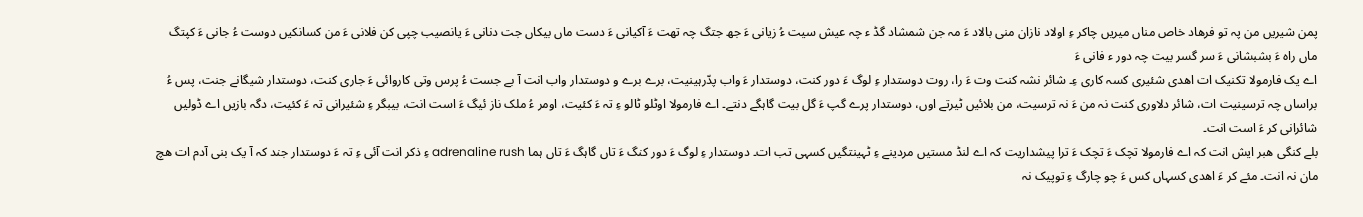پمن شیریں من پہ تو فرھاد خاص مناں میریں چاکر ءِ اولاد نازان منی بالاد ءَ مہ جن شمشاد گڈ ء چہ عیش سیت ءُ زیانی ءَ جھ جتگ چہ تھت ءَ آکیانی ءَ دست ماں بیکاں جت دنانی ءَ یانصیب چپی کن فلانی ءَ من کسانکیں دوست ءُ جانی ءَ کپتگ ماں راہ ءَ بشبشانی ءَ سر گسر بیت چہ دور ء فانی ءَ
اے یک فارمولا تکنیک ات اھدی شئیری کسہ کاری ءِ۔ شائر نشہ کنت وت ءَ را، روت دوستدار ءِ لوگ ءَ دور کنت، دوستدار ءَ واب پدّرہینیت، برے برے و دوستدار واب انت آ بے جست ءُ پرس وتی کاروائی ءَ جاری کنت، دوستدار شیگانے جنت، پس ءُ براساں چہ ترسینیت ات، شائر دلاوری کنت نہ من ءَ نہ ترسیت، من بلائیں ٹیرتے اوں، دوستدار پرے گپ ءَ گل بیت گاہگے دنتے۔ اے فارمولا اوٹلو ٹالو ءِ تہ ءَ کئیت، اومر ءُ ملک ناز ئیگ ءَ است انت، بیبگر ءِ شئیرانی تہ ءَ کئیت، دگہ بازیں اے ڈولیں شائرانی کر ءَ است انت۔
بلے کنگی ھبر ایش انت کہ اے فارمولا تچک ءَ تچک ءَ ترا پیشداریت کہ اے لنڈ مستیں مردینے ءِ ٹہینتگیں کسہی تب ات۔ دوستدار ءِ لوگ ءَ دور کنگ ءَ تاں گاہگ ءَ تاں ہما adrenaline rush ءِ ذکر انت آئی ءِ تہ ءَ دوستدار جند کہ آ یک بنی آدم ات ھچ مان نہ انت۔ مئے کر ءَ اھدی کسہاں کس ءَ چو چارگ ءِ توپیک نہ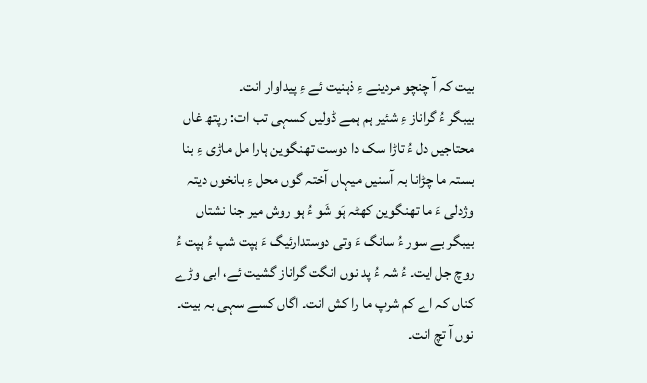بیت کہ آ چنچو مردینے ءِ ذہنیت ئے ءِ پیداوار انت۔
بیبگر ءُ گراناز ءِ شئیر ہم ہمے ڈولیں کسہی تب ات: رپتھ غاں محتاجیں دل ءُ تاڑا سک دا دوست تھنگوین ہارا مل ماڑی ءِ بنا بستہ ما چڑانا بہ آسنیں میہاں آختہ گوں محل ءِ بانخوں دیتہ وژدلی ءَ ما تھنگوین کھٹہ ہَو شَو ءُ ہو روش میر جنا نشتاں
بیبگر بے سور ءُ سانگ ءَ وتی دوستدارئیگ ءَ ہپت شپ ءُ ہپت ءُ روچ جل ایت۔ ءُ شہ ءُ پد نوں انگت گراناز گشیت ئے، ابی وڑے کناں کہ اے کم شرپ ما را کش انت۔ اگاں کسے سہی بہ بیت۔ نوں آ تچ انت۔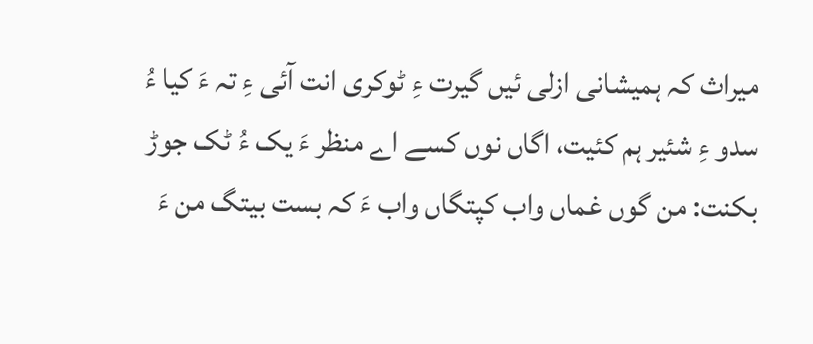میراث کہ ہمیشانی ازلی ئیں گیرت ءِ ٹوکری انت آئی ءِ تہ ءَ کیا ءُ سدو ءِ شئیر ہم کئیت، اگاں نوں کسے اے منظر ءَ یک ءُ ٹک جوڑ بکنت: من گوں غماں واب کپتگاں واب ءَ کہ بست بیتگ من ءَ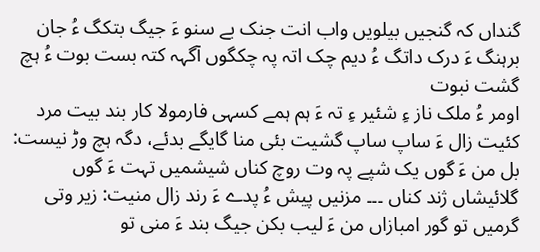گنداں کہ گنجیں بیلویں واب انت جنک بے سنو ءَ جیگ بتکگ ءُ جان برہنگ ءَ درک داتگ ءُ دیم چک اتہ پہ چکگوں آگہہ کتہ بست بوت ءُ ہچ گشت نبوت
اومر ءُ ملک ناز ءِ شئیر ءِ تہ ءَ ہم ہمے کسہی فارمولا کار بند بیت مرد کئیت زال ءَ ساپ ساپ گشیت بئی منا گایگے بدئے، دگہ ہچ وڑ نیست: بل من ءَ گوں یک شپے پہ وت روچ کناں شیشمیں تہت ءَ گوں گلائیشاں ژند کناں ۔۔۔ مزنیں پیش ءُ پدے ءَ رند زال منیت: زیر وتی گرمیں تو گور امبازاں من ءَ لیب بکن جیگ بند ءَ منی تو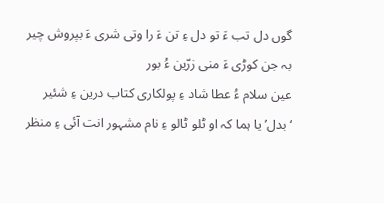گوں دل تب ءَ تو دل ءِ تن ءَ را وتی شری ءَ بپروش چیر بہ جن کوڑی ءَ منی زرّین ءُ بور
عین سلام ءُ عطا شاد ءِ پولکاری کتاب درین ءِ شئیر ‘بدل’ یا ہما کہ او ٹلو ٹالو ءِ نام مشہور انت آئی ءِ منظر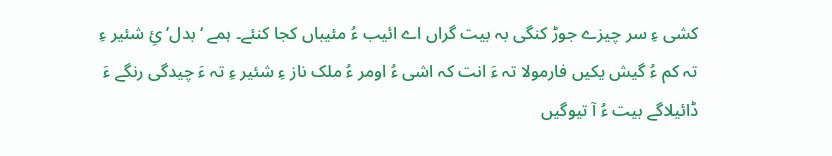کشی ءِ سر چیزے جوڑ کنگی بہ بیت گراں اے ائیب ءُ مئیباں کجا کنئے۔ ہمے ‘بدل’ ئِ شئیر ءِ تہ کم ءُ گیش یکیں فارمولا تہ ءَ انت کہ اشی ءُ اومر ءُ ملک ناز ءِ شئیر ءِ تہ ءَ چیدگی رنگے ءَ ڈائیلاگے بیت ءُ آ تیوگیں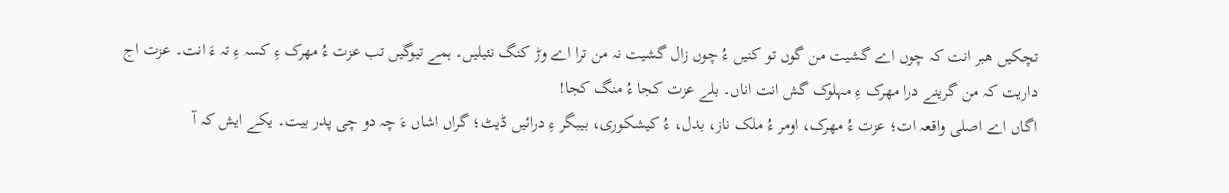تچکیں ھبر انت کہ چوں اے گشیت من گوں تو کنیں ءُ چوں زال گشیت نہ من ترا اے وڑ کنگ نئیلیں۔ ہمے تیوگیں تب عزت ءُ مھرک ءِ کسہ ءِ تہ ءَ انت۔ عزت اج داریت کہ من گرینے درا مھرک ءِ مہلوک گش انت اناں۔ بلے عزت کجا ءُ منگ کجا!
اگاں اے اصلی واقعہ ات؛ عزت ءُ مھرک، اومر ءُ ملک ناز، بدل، ءُ کیشکوری، بیبگر ءِ درائیں ڈیٹ؛ گراں اشاں ءَ چہ دو چی پدر بیت۔ یکے ایش کہ آ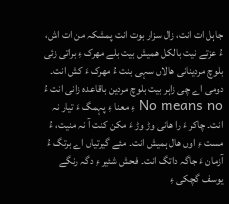جاہل ات انت، زال سزار بوت انت پمشکہ من ات اش، ءُ عزتے نیت بالکل ھمیش بیت بلے مھرک ءِ براتی زئی بلوچ مردینانی ھالاں سہی بنت ءُ مھرک ءَ کش انت۔ دومی اے چی زاہر بیت بلوچ مردین باقاعدہ زانی انت ءُ No means no ءِ معنا ءِ پہمگ ءَ تیار نہ انت۔ چاکر ءَ را ھانی وڑ وڑ ءَ مکن کنت آ نہ منیت، ءُ مست ءِ اوں ھال ہمیش انت۔ مئے گیرتیاں اے برتگ ءُ آزمان ءَ جاگہ داتگ انت۔ فحش شئیر ءِ دگہ رنگے یوسف گچکی ءِ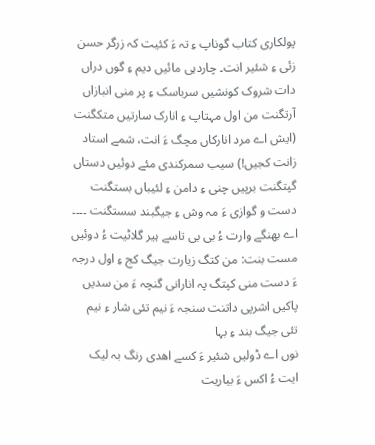پولکاری کتاب گوناپ ءِ تہ ءَ کئیت کہ زرگر حسن زئی ءِ شئیر انت۔ چاردہی مائیں دیم ءِ گوں دراں دات شروک کونشیں سرباسک ءِ پر منی انبازاں آرتگنت من اول مہتاپ ءِ انارک سارتیں متکگنت (ایش اے مرد انارکاں مچگ ءَ انت، شمے استاد زانت کجیں!) سیب سمرکندی مئے دوئیں دستاں گپتگنت برپیں چنی ءِ دامن ءِ لئیباں بستگنت دست و گوازی ءَ مہ وش ءِ جیگبند سستگنت ۔۔۔۔ اے بھنگے وارت ءُ بی بی تاسے ہیر گلاٹیت ءُ دوئیں مست بنت: من کتگ زیارت جیگ کج ءِ اول درجہ ءَ دست منی کپتگ پہ انارانی گنچہ ءَ من سدیں پاکیں اشرپی داتنت سنجہ ءَ نیم تئی شار ءِ نیم تئی جیگ بند ءِ بہا
نوں اے ڈولیں شئیر ءَ کسے اھدی رنگ بہ لیک ایت ءُ اکس ءَ بیاریت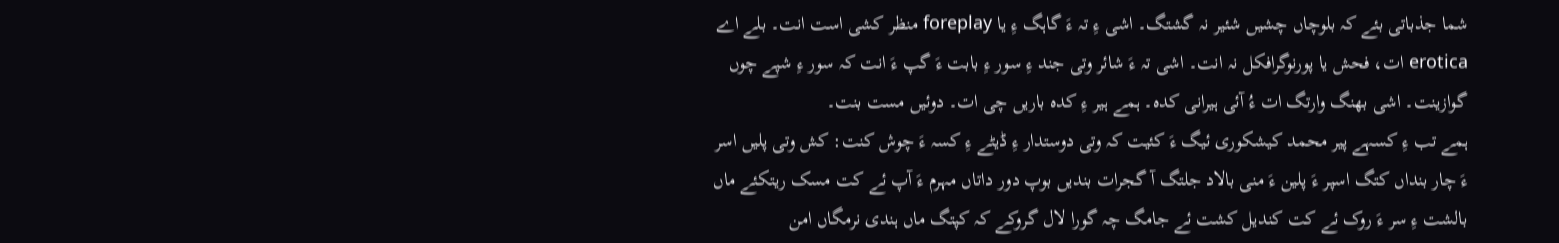شما جذباتی بئے کہ بلوچاں چشیں شئیر نہ گشتگ۔ اشی ءِ تہ ءَ گاہگ ءِ یا foreplay منظر کشی است انت۔ بلے اے erotica ات، فحش یا پورنوگرافکل نہ انت۔ اشی تہ ءَ شائر وتی جند ءِ سور ءِ بابت ءَ گپ ءَ انت کہ سور ءِ شپے چوں گوازینت۔ اشی بھنگ وارتگ ات ءُ آئی ہیرانی کدہ۔ ہمے ہیر ءِ کدہ باریں چی ات۔ دوئیں مست بنت۔
ہمے تب ءِ کسہے پیر محمد کیشکوری ئیگ ءَ کئیت کہ وتی دوستدار ءِ ڈیٹے ءِ کسہ ءَ چوش کنت: کش وتی پلیں اسر ءَ چار بنداں کتگ اسپر ءَ پلین ءَ منی بالاد جلتگ آ گجرات بندیں بوپ دور داتاں مہرم ءَ آپ ئے کت مسک ریتکئے ماں بالشت ءِ سر ءَ روک ئے کت کندیل کشت ئے جامگ چہ گورا لال گروکے کہ کپتگ ماں ہندی نرمگاں امن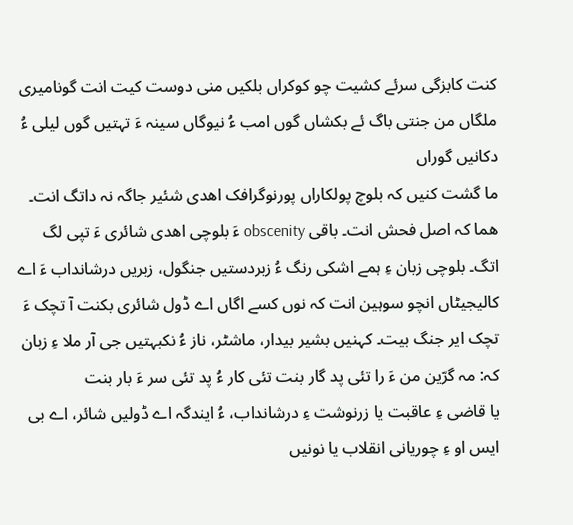کنت کابزگی سرئے کشیت چو کوکراں بلکیں منی دوست کیت انت گونامیری ملگاں من جنتی باگ ئے بکشاں گوں امب ءُ نیوگاں سینہ ءَ تہتیں گوں لیلی ءُ دکانیں گوراں
ما گشت کنیں کہ بلوچ پولکاراں پورنوگرافک اھدی شئیر جاگہ نہ داتگ انت۔ ھما کہ اصل فحش انت۔ باقی obscenity ءَ بلوچی اھدی شائری ءَ تپی لگ اتگ۔ بلوچی زبان ءِ ہمے اشکی رنگ ءُ زبردستیں جنگول، زبریں درشانداب ءَ اے کالیجیٹاں انچو سوہین انت کہ نوں کسے اگاں اے ڈول شائری بکنت آ تچک ءَ تچک ایر جنگ بیت۔ کہنیں بشیر بیدار، ماشٹر، ناز ءُ نکبہتیں جی آر ملا ءِ زبان کہ: مہ گرّین من ءَ را تئی پد گار بنت تئی کار ءُ پد تئی سر ءَ بار بنت
یا قاضی ءِ عاقبت یا زرنوشت ءِ درشانداب، ءُ ایندگہ اے ڈولیں شائر، اے بی ایس او ءِ چوریانی انقلاب یا نونیں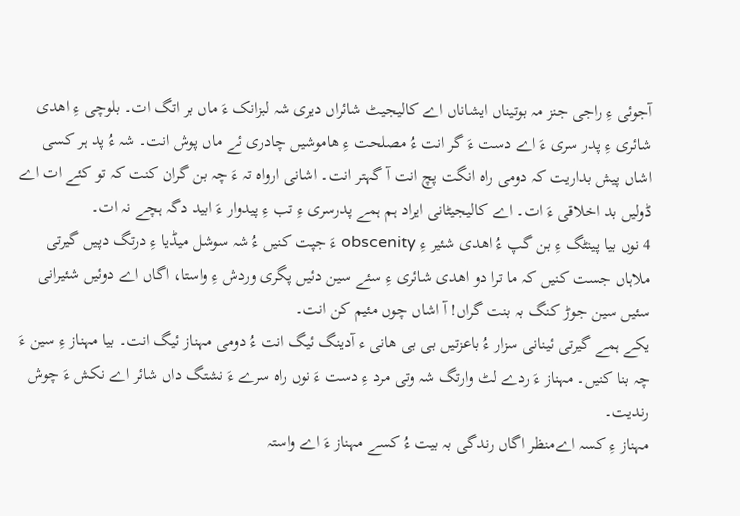آجوئی ءِ راجی جنز مہ بوتیناں ایشاناں اے کالیجیٹ شائراں دیری شہ لبزانک ءَ ماں بر اتگ ات۔ بلوچی ءِ اھدی شائری ءِ پدر سری ءَ اے دست ءَ گر انت ءُ مصلحت ءِ ھاموشیں چادری ئے ماں پوش انت۔ شہ ءُ پد ہر کسی اشاں پیش بداریت کہ دومی راہ انگت پچ انت آ گہتر انت۔ اشانی ارواہ تہ ءَ چہ بن گران کنت کہ تو کئے ات اے ڈولیں بد اخلاقی ءَ ات۔ اے کالیجیٹانی ایراد ہم ہمے پدرسری ءِ تب ءِ پیدوار ءَ ابید دگہ ہچے نہ ات۔
4 نوں بیا پینٹگ ءِ بن گپ ءُ اھدی شئیر ءِ obscenity ءَ جپت کنیں ءُ شہ سوشل میڈیا ءِ درتگ دپیں گیرتی ملاہاں جست کنیں کہ ما ترا دو اھدی شائری ءِ سئے سین دئیں پگری وردش ءِ واستا، اگاں اے دوئیں شئیرانی سئیں سین جوڑ کنگ بہ بنت گراں! آ اشاں چوں مئیم کن انت۔
یکے ہمے گیرتی ئینانی سزار ءُ باعزتیں بی بی ھانی ء آدینگ ئیگ انت ءُ دومی مہناز ئیگ انت۔ بیا مہناز ءِ سین ءَ چہ بنا کنیں۔ مہناز ءَ ردے لٹ وارتگ شہ وتی مرد ءِ دست ءَ نوں راہ سرے ءَ نشتگ داں شائر اے نکش ءَ چوش رندیت۔
مہناز ءِ کسہ اےمنظر اگاں رندگی بہ بیت ءُ کسے مہناز ءَ اے واستہ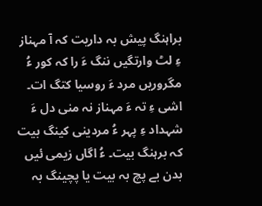براہنگ پیش بہ داریت کہ آ مہناز ءِ لٹ وارتگیں ننگ ءَ را کہ کور ءُ مگروریں مرد ءَ روسیا کتگ ات۔ اشی ءِ تہ ءَ مہناز نہ منی دل ءَ شہداد ءِ پہر ءُ مردینی کینگ بیت کہ برہنگ بیت۔ ءُ اگاں زیمی ئیں بدن بے پچ بہ بیت یا پچینگ بہ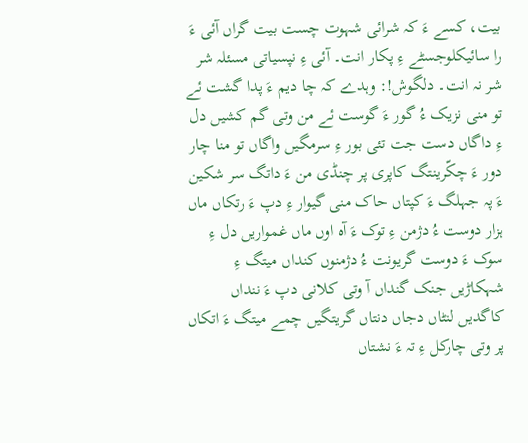بیت، کسے ءَ کہ شرائی شہوت چست بیت گراں آئی ءَ را سائیکلوجسٹے ءِ پکار انت۔ آئی ءِ نپسیاتی مسئلہ شر شر نہ انت۔ دلگوش!: وہدے کہ چا دیم ءَ پدا گشت ئے تو منی نزیک ءُ گور ءَ گوست ئے من وتی گم کشیں دل ءِ داگاں دست جت تئی بور ءِ سرمگیں واگاں تو منا چار دور ءَ چکّرینتگ کاپری پر چنڈی من ءَ داتگ سر شکین ءَ پہ جہلگ ءَ کپتاں حاک منی گیوار ءِ دپ ءَ رتکاں ماں ہزار دوست ءُ دژمن ءِ توک ءَ آہ اوں ماں غمواریں دل ءِ سوک ءَ دوست گریونت ءُ دژمنوں کنداں میتگ ءِ شہکاڑیں جنک گنداں آ وتی کلانی دپ ءَ ننداں کاگدیں لنٹاں دجاں دنتاں گریتگیں چمے میتگ ءَ اتکاں پر وتی چارکل ءِ تہ ءَ نشتاں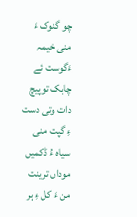چو گنوک ءَ منی خیمہ ءَگوست ئے چابک توپیچ دات وتی دست ءِ گپت منی سیاہ ءُ ڈکمیں موداں ترینت من ءَ کل ءِ ہر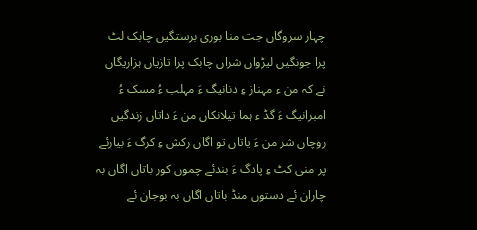چہار سروگاں جت منا بوری برستگیں چابک لٹ پرا جونگیں لیڑواں شراں چابک پرا تازیاں ہزاریگاں نے کہ من ء مہناز ءِ دنانیگ ءَ مہلب ءُ مسک ءُ امبرانیگ ءَ گڈ ء ہما تیلانکاں من ءَ داتاں زندگیں روچاں شر من ءَ یاتاں تو اگاں رکش ءِ کرگ ءَ بیارئے پر منی کٹ ءِ پادگ ءَ بندئے چموں کور باتاں اگاں بہ چاران ئے دستوں منڈ باتاں اگاں بہ بوجان ئے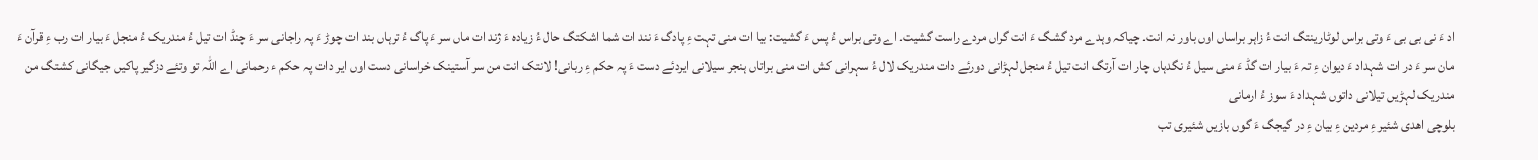اد ءَ نی بی بی ءَ وتی براس لوٹارینتگ انت ءُ زاہر براساں اوں باور نہ انت۔ چیاکہ وہدے مرد گشگ ءَ انت گراں مردے راست گشیت۔ اے وتی براس ءُ پس ءَ گشیت: بیا ات منی تہت ءِ پادگ ءَ نند ات شما اشکتگ حال ءُ زیادہ ءَ ژند ات ماں سر ءَ پاگ ءُ ترہاں بند ات چوڑ ءَ پہ راجانی سر ءَ چنڈ ات تیل ءُ مندریک ءُ منجل ءَ بیار ات رب ءِ قرآن ءَ مان سر ءَ در ات شہداد ءَ دیوان ءِ تہ ءَ بیار ات گڈ ءَ منی سیل ءُ نگدہاں چار ات آرتگ انت تیل ءُ منجل لہڑانی دورئے دات مندریک لال ءُ سہرانی کش ات منی براتاں ہنجر سیلانی ایردئے دست ءَ پہ حکم ءِ ربانی! لانتک انت من سر آستینک خراسانی دست اوں ایر دات پہ حکم ء رحمانی اے اللہ تو وتئے دزگیر پاکیں جیگانی کشتگ من مندریک لہڑیں تیلانی داتوں شہداد ءَ سوز ءُ ارمانی
بلوچی اھدی شئیر ءِ مردین ءِ بیان ءِ در گیجگ ءَ گوں بازیں شئیری تب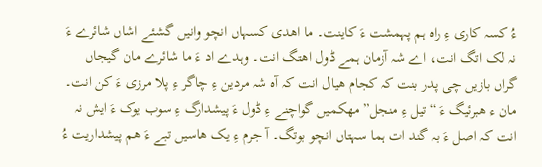ءُ کسہ کاری ءِ راہ ہم پہمشت ءَ کاینت۔ ما اھدی کسہاں انچو وانیں گشئے اشاں شائرے ءَ نہ لک اتگ انت، اے شہ آزمان ہمے ڈول اھتگ انت۔ وہدے اد ءَ ما شائرے مان گیجاں گراں بازیں چی پدر بنت کہ کجام ھیال انت کہ آہ شہ مردین ءِ چاگر ءِ پلا مرزی ءَ کن انت۔ مان ء ھبرئیگ ءَ “تیل ءِ منجل” مھکمیں گواچنے ءِ ڈول ءَ پیشدارگ ءِ سوب یوک ءَ ایش نہ انت کہ اصل ءَ بہ گند ات ہما سہتاں انچو بوتگ۔ آ جرم ءِ یک ھاسیں تبے ءَ ھم پیشداریت ءُ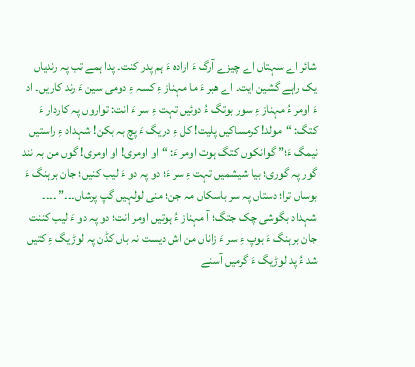شائر اے سہتاں اے چیزے آرگ ءَ ارادہ ءَ ہم پدر کنت۔ پدا ہمے تب پہ رندیاں یک راہے گشین ایت۔ اے ھبر ءَ ما مہناز ءِ کسہ ءِ دومی سین ءَ رند کاریں۔ اد ءَ اومر ءُ مہناز ءِ سور بوتگ ءُ دوئیں تہت ءِ سر ءَ انت: تواروں پہ کاردار ءَ کتگ: “مولد! کرمساکیں پلیت! کل ءِ دریگ ءَ پچ بہ بکن! شہداد ءِ راستیں نیمگ ءَ؛” گوانکوں کتگ ہوت اومر ءَ: “او اومری! او اومری! گوں من بہ نند گور پہ گوری؛ بیا شیشمیں تہت ءِ سر ءَ؛ دو پہ دو ءَ لیب کنیں؛ جان برہنگ ءَ بوساں ترا؛ دستاں پہ سر باسکاں مہ جن؛ منی لولہیں گپ پرشاں۔۔۔” ۔۔۔۔ شہداد بگوشی چک جتگ؛ آ مہناز ءُ ہوتیں اومر انت؛ دو پہ دو ءَ لیب کننت جان برہنگ ءَ بوپ ءِ سر ءَ زاناں من اش دیست نہ باں کڈن پہ لوڑیگ ءِ کتیں
شد ءُ پد لوڑیگ ءَ گرمیں آسنے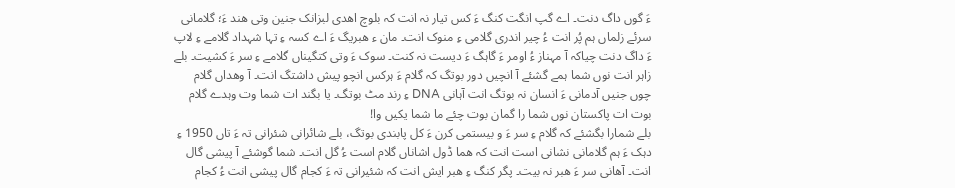ءَ گوں داگ دنت۔ اے گپ انگت کنگ ءَ کس تیار نہ انت کہ بلوچ اھدی لبزانک جنین وتی ھند ءَ؛ گلامانی سرئے زلماں ہم پُر انت ءُ چیر اندری گلامی ءِ منوک انت۔ مان ء ھبریگ ءَ اے کسہ ءِ تہا شہداد گلامے ءِ لاپ ءَ داگ دنت چیاکہ آ مہناز ءُ اومر ءَ گاہگ ءَ دیست نہ کنت۔ سوک ءَ وتی کتگیناں گلامے ءِ سر ءَ کشیت۔ بلے زاہر انت نوں شما ہمے گشئے آ انچیں دور بوتگ کہ گلام ءَ ہرکس انچو پیش داشتگ انت۔ آ وھداں گلام چوں جنیں آدمانی ءَ انسان نہ بوتگ انت آہانی DNA ءِ رند مٹ بوتگ۔ یا بگند ات شما وت وہدے گلام بوت ات پاکستان نوں شما را گمان بوت چئے ما شما یکیں وا!
بلے شمارا بگشئے کہ گلام ءِ سر ءَ و بیستمی کرن ءَ کل پابندی بوتگ، بلے شائرانی شئرانی تہ ءَ تاں 1950 ءِ دہک ءَ ہم گلامانی نشانی است انت کہ ھما ڈول اشاناں گلام است ءُ گل انت۔ شما گوشئے آ پیشی گال انت۔ آھانی سر ءَ ھبر نہ بیت۔ پگر کنگ ءِ ھبر ایش انت کہ شئیرانی تہ ءَ کجام گال پیشی انت ءُ کجام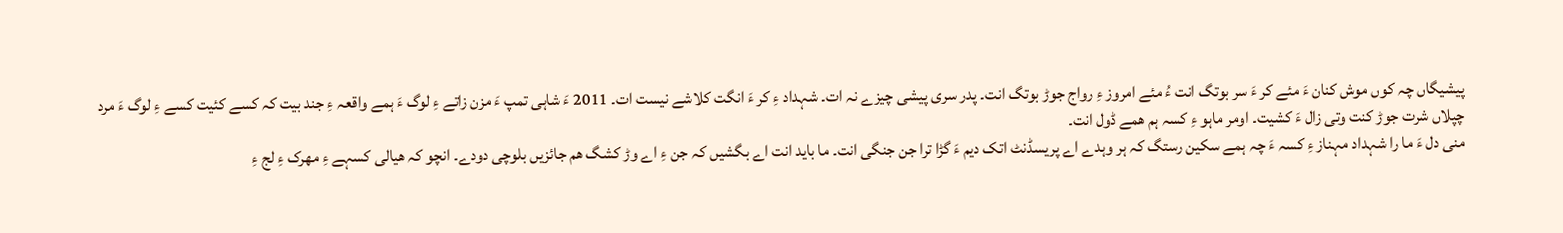پیشیگاں چہ کوں موش کنان ءَ مئے کر ءَ سر بوتگ انت ءُ مئے امروز ءِ رواج جوڑ بوتگ انت۔ پدر سری پیشی چیزے نہ ات۔ شہداد ءِ کر ءَ انگت کلاشے نیست ات۔ 2011 ءَ شاہی تمپ ءَ مزن زاتے ءِ لوگ ءَ ہمے واقعہ ءِ جند بیت کہ کسے کئیت کسے ءِ لوگ ءَ مرد چپلاں شرت جوڑ کنت وتی زال ءَ کشیت۔ اومر ماہو ءِ کسہ ہم ھمے ڈول انت۔
منی دل ءَ ما را شہداد مہناز ءِ کسہ ءَ چہ ہمے سکین رستگ کہ ہر وہدے اے پریسڈنٹ اتک دیم ءَ گڑا ترا جن جنگی انت۔ ما باید انت اے بگشیں کہ جن ءِ اے وڑ کشگ ھم جائزیں بلوچی دودے۔ انچو کہ ھیالی کسہے ءِ مھرک ءِ لج ءِ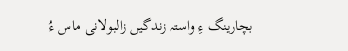بچارینگ ءِ واستہ زندگیں زالبولانی ماس ءُ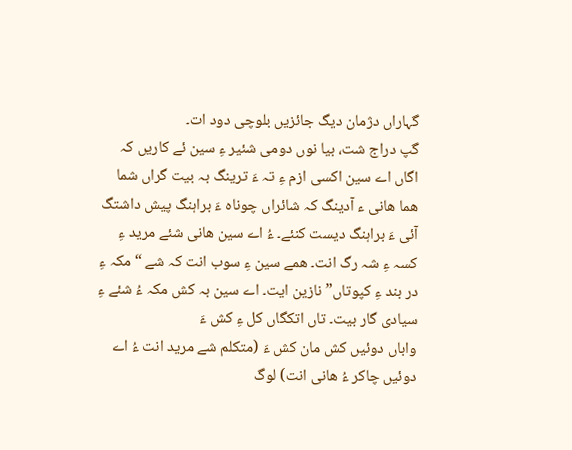گہاراں دژمان دیگ جائزیں بلوچی دود ات۔
گپ دراج شت، بیا نوں دومی شئیر ءِ سین ئے کاریں کہ اگاں اے سین اکسی ازم ءِ تہ ءَ ترینگ بہ بیت گراں شما ھما ھانی ء آدینگ کہ شائراں چوناہ ءَ براہنگ پیش داشتگ آئی ءَ براہنگ دیست کنئے۔ ءُ اے سین ھانی شئے مرید ءِ کسہ ءِ شہ رگ انت۔ ھمے سین ءِ سوب انت کہ شے “مکہ ءِ در بند ءِ کپوتاں” نازین ایت۔ اے سین بہ کش مکہ ءُ شئے ءِ سیادی گار بیت۔ تاں اتکگاں کل ءِ کش ءَ
واباں دوئیں کش مان کش ءَ (متکلم شے مرید انت ءُ اے دوئیں چاکر ءُ ھانی انت) لوگ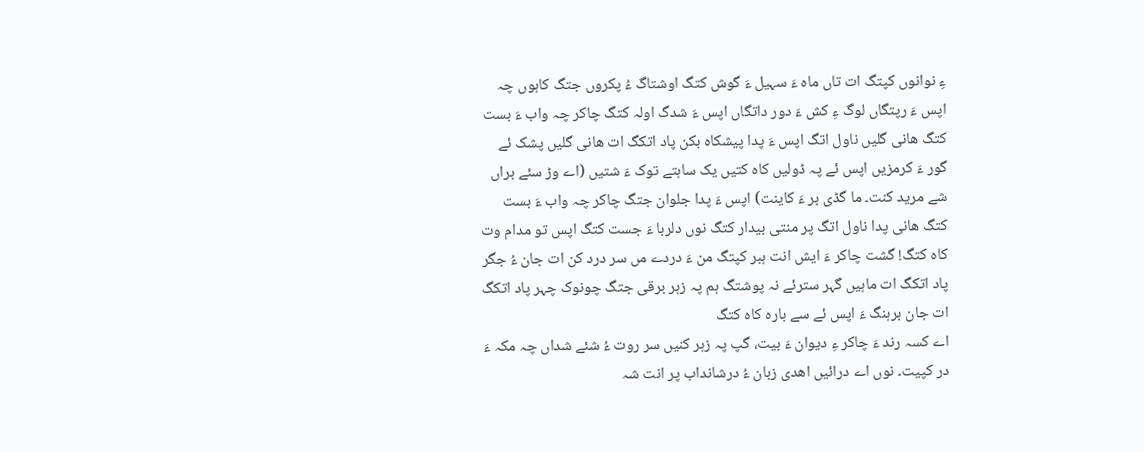ءِ نوانوں کپتگ ات تاں ماہ ءَ سہیل ءَ گوش کتگ اوشتاگ ءُ پکروں جتگ کاہوں چہ اپس ءَ رپتگاں لوگ ءِ کش ءَ دور داتگاں اپس ءَ شدگ اولہ کتگ چاکر چہ واب ءَ بست کتگ ھانی گلیں ناول اتگ اپس ءَ پدا پیشکاہ بکن پاد اتکگ ات ھانی گلیں پشک ئے گور ءَ کرمزیں اپس ئے پہ ڈولیں کاہ کتیں یک ساہتے توک ءَ شتیں (اے وڑ سئے براں شے مرید کنت۔ ما گڈی بر ءَ کاینت) اپس ءَ پدا جلوان جتگ چاکر چہ واب ءَ بست کتگ ھانی پدا ناول اتگ پر منتی بیدار کتگ نوں دلربا ءَ جست کتگ اپس تو مدام وت کاہ کتگ! گشت چاکر ءَ ایش انت ہبر کپتگ من ءَ دردے مں سر درد کن ات جان ءُ جگر پاد اتکگ ات ماہیں گہر سترئے نہ پوشتگ ہم پہ زہر برقی جتگ چونوک چہر پاد اتکگ ات جان برہنگ ءَ اپس ئے سے بارہ کاہ کتگ
اے کسہ رند ءَ چاکر ءِ دیوان ءَ بیت، گپ پہ زہر کنیں سر روت ءُ شئے شداں چہ مکہ ءَ در کپیت۔ نوں اے درائیں اھدی زبان ءُ درشانداب پر انت شہ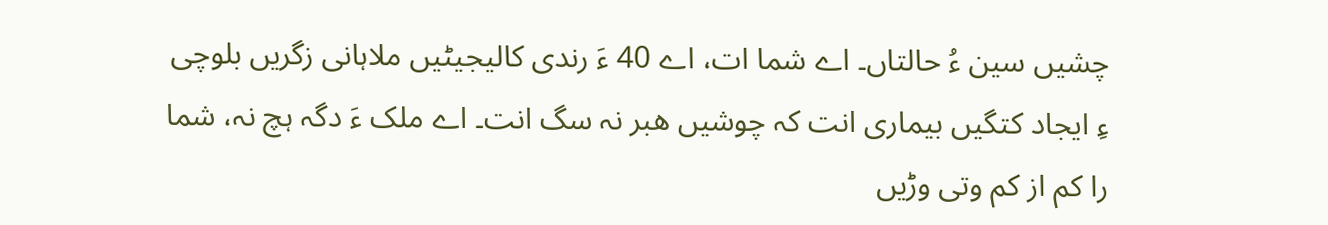چشیں سین ءُ حالتاں۔ اے شما ات، اے 40 ءَ رندی کالیجیٹیں ملاہانی زگریں بلوچی ءِ ایجاد کتگیں بیماری انت کہ چوشیں ھبر نہ سگ انت۔ اے ملک ءَ دگہ ہچ نہ، شما را کم از کم وتی وڑیں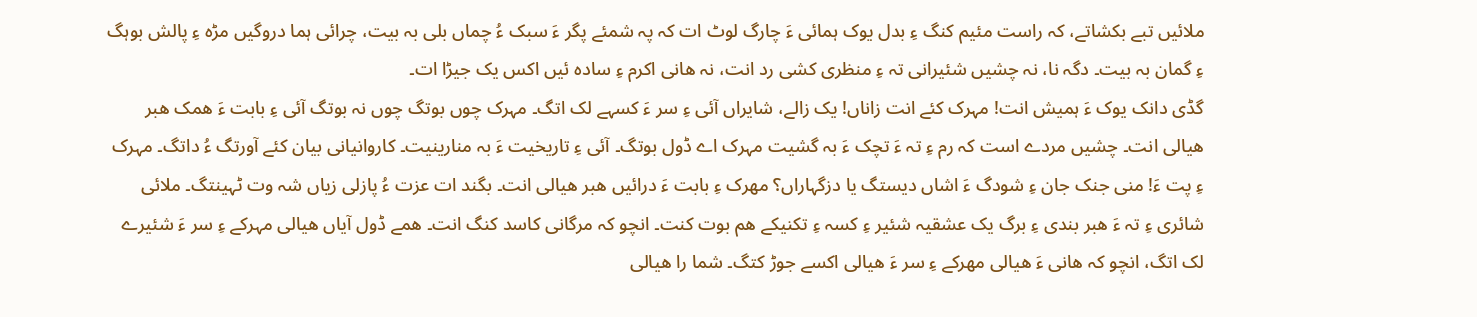ملائیں تبے بکشاتے، کہ راست مئیم کنگ ءِ بدل یوک ہمائی ءَ چارگ لوٹ ات کہ پہ شمئے پگر ءَ سبک ءُ چماں بلی بہ بیت، چرائی ہما دروگیں مڑہ ءِ پالش بوہگ ءِ گمان بہ بیت۔ دگہ نا، نہ چشیں شئیرانی تہ ءِ منظری کشی رد انت، نہ ھانی اکرم ءِ سادہ ئیں اکس یک جیڑا ات۔
گڈی دانک یوک ءَ ہمیش انت! مہرک کئے انت زاناں! یک زالے، شایراں آئی ءِ سر ءَ کسہے لک اتگ۔ مہرک چوں بوتگ چوں نہ بوتگ آئی ءِ بابت ءَ ھمک ھبر ھیالی انت۔ چشیں مردے است کہ رم ءِ تہ ءَ تچک ءَ بہ گشیت مہرک اے ڈول بوتگ۔ آئی ءِ تاریخیت ءَ بہ منارینیت۔ کاروانیانی بیان کئے آورتگ ءُ داتگ۔ مہرک ءِ پت ءَ! منی جنک جان ءِ شودگ ءَ اشاں دیستگ یا دزگہاراں؟ مھرک ءِ بابت ءَ درائیں ھبر ھیالی انت۔ بگند ات عزت ءُ پازلی زیاں شہ وت ٹہینتگ۔ ملائی شائری ءِ تہ ءَ ھبر بندی ءِ برگ یک عشقیہ شئیر ءِ کسہ ءِ تکنیکے ھم بوت کنت۔ انچو کہ مرگانی کاسد کنگ انت۔ ھمے ڈول آیاں ھیالی مہرکے ءِ سر ءَ شئیرے لک اتگ، انچو کہ ھانی ءَ ھیالی مھرکے ءِ سر ءَ ھیالی اکسے جوڑ کتگ۔ شما را ھیالی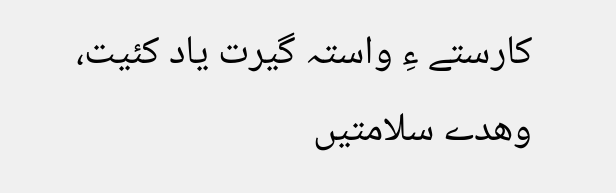کارستے ءِ واستہ گیرت یاد کئیت، وھدے سلامتیں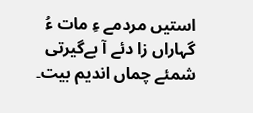استیں مردمے ءِ مات ءُ گہاراں زا دئے آ بےگیرتی شمئے چماں اندیم بیت۔